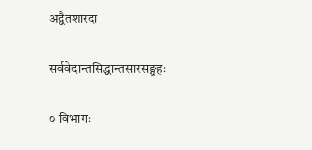अद्वैतशारदा

सर्ववेदान्तसिद्धान्तसारसङ्ग्रहः

० विभागः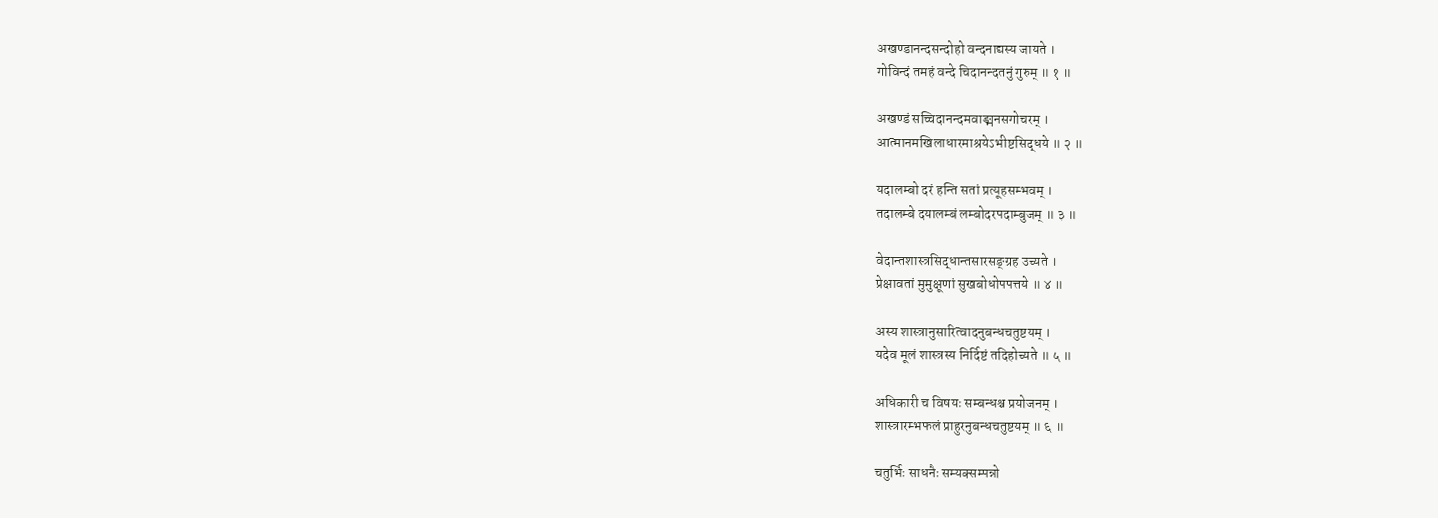अखण्डानन्दसन्दोहो वन्दनाद्यस्य जायते ।
गोविन्दं तमहं वन्दे चिदानन्दतनुं गुरुम् ॥ १ ॥

अखण्डं सच्चिदानन्दमवाङ्मनसगोचरम् ।
आत्मानमखिलाधारमाश्रयेऽभीष्टसिद्धये ॥ २ ॥

यदालम्बो दरं हन्ति सतां प्रत्यूहसम्भवम् ।
तदालम्बे दयालम्बं लम्बोदरपदाम्बुजम् ॥ ३ ॥

वेदान्तशास्त्रसिद्धान्तसारसङ्ग्रह उच्यते ।
प्रेक्षावतां मुमुक्षूणां सुखबोधोपपत्तये ॥ ४ ॥

अस्य शास्त्रानुसारित्वादनुबन्धचतुष्टयम् ।
यदेव मूलं शास्त्रस्य निर्दिष्टं तदिहोच्यते ॥ ५ ॥

अधिकारी च विषयः सम्बन्धश्च प्रयोजनम् ।
शास्त्रारम्भफलं प्राहुरनुबन्धचतुष्टयम् ॥ ६ ॥

चतुर्भिः साधनैः सम्यक्सम्पन्नो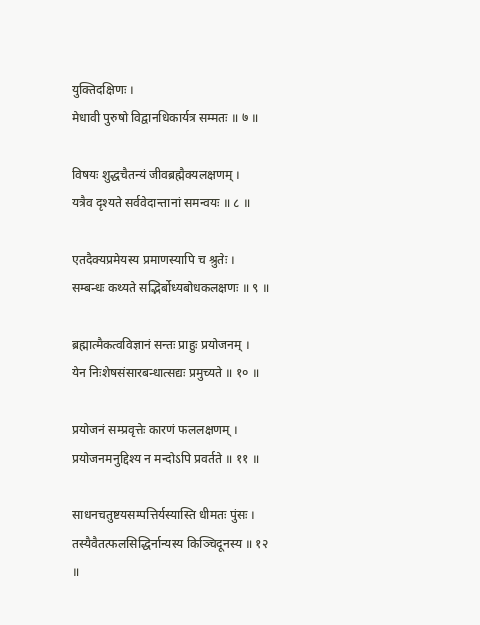युक्तिदक्षिणः ।
मेधावी पुरुषो विद्वानधिकार्यत्र सम्मतः ॥ ७ ॥

विषयः शुद्धचैतन्यं जीवब्रह्मैक्यलक्षणम् ।
यत्रैव दृश्यते सर्ववेदान्तानां समन्वयः ॥ ८ ॥

एतदैक्यप्रमेयस्य प्रमाणस्यापि च श्रुतेः ।
सम्बन्धः कथ्यते सद्भिर्बोध्यबोधकलक्षणः ॥ ९ ॥

ब्रह्मात्मैकत्वविज्ञानं सन्तः प्राहुः प्रयोजनम् ।
येन निःशेषसंसारबन्धात्सद्यः प्रमुच्यते ॥ १० ॥

प्रयोजनं सम्प्रवृत्तेः कारणं फललक्षणम् ।
प्रयोजनमनुद्दिश्य न मन्दोऽपि प्रवर्तते ॥ ११ ॥

साधनचतुष्टयसम्पत्तिर्यस्यास्ति धीमतः पुंसः ।
तस्यैवैतत्फलसिद्धिर्नान्यस्य किञ्चिदूनस्य ॥ १२ ॥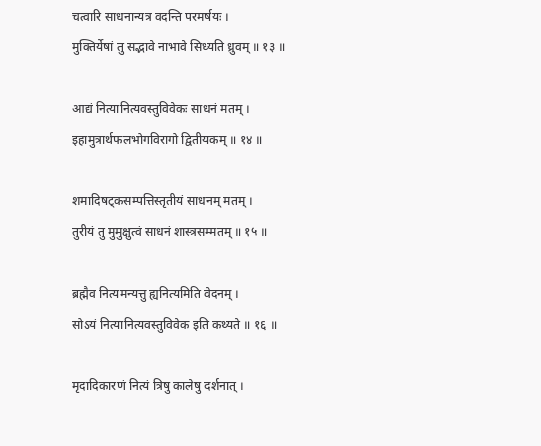चत्वारि साधनान्यत्र वदन्ति परमर्षयः ।
मुक्तिर्येषां तु सद्भावे नाभावे सिध्यति ध्रुवम् ॥ १३ ॥

आद्यं नित्यानित्यवस्तुविवेकः साधनं मतम् ।
इहामुत्रार्थफलभोगविरागो द्वितीयकम् ॥ १४ ॥

शमादिषट्कसम्पत्तिस्तृतीयं साधनम् मतम् ।
तुरीयं तु मुमुक्षुत्वं साधनं शास्त्रसम्मतम् ॥ १५ ॥

ब्रह्मैव नित्यमन्यत्तु ह्यनित्यमिति वेदनम् ।
सोऽयं नित्यानित्यवस्तुविवेक इति कथ्यते ॥ १६ ॥

मृदादिकारणं नित्यं त्रिषु कालेषु दर्शनात् ।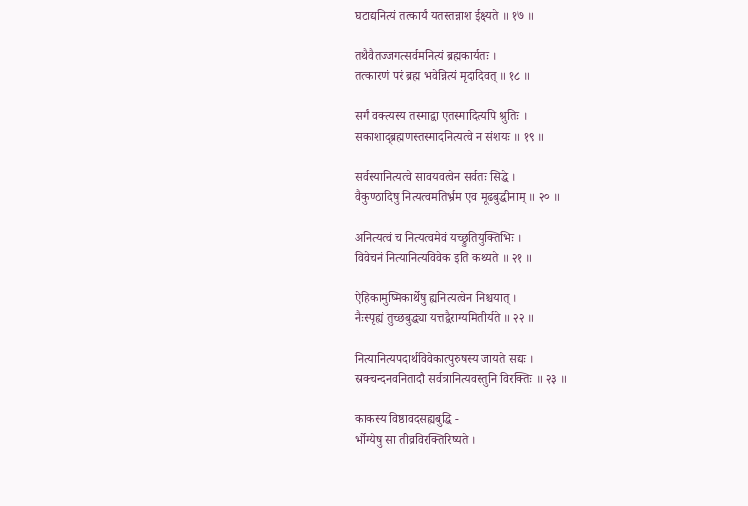घटाद्यनित्यं तत्कार्यं यतस्तन्नाश ईक्ष्यते ॥ १७ ॥

तथैवैतज्जगत्सर्वमनित्यं ब्रह्मकार्यतः ।
तत्कारणं परं ब्रह्म भवेन्नित्यं मृदादिवत् ॥ १८ ॥

सर्गं वक्त्यस्य तस्माद्वा एतस्मादित्यपि श्रुतिः ।
सकाशाद्ब्रह्मणस्तस्मादनित्यत्वे न संशयः ॥ १९ ॥

सर्वस्यानित्यत्वे सावयवत्वेन सर्वतः सिद्धे ।
वैकुण्ठादिषु नित्यत्वमतिर्भ्रम एव मूढबुद्धीनाम् ॥ २० ॥

अनित्यत्वं च नित्यत्वमेवं यच्छ्रुतियुक्तिभिः ।
विवेचनं नित्यानित्यविवेक इति कथ्यते ॥ २१ ॥

ऐहिकामुष्मिकार्थेषु ह्यनित्यत्वेन निश्चयात् ।
नैःस्पृह्यं तुच्छबुद्ध्या यत्तद्वैराग्यमितीर्यते ॥ २२ ॥

नित्यानित्यपदार्थविवेकात्पुरुषस्य जायते सद्यः ।
स्रक्चन्दनवनितादौ सर्वत्रानित्यवस्तुनि विरक्तिः ॥ २३ ॥

काकस्य विष्ठावदसह्यबुद्धि -
र्भोग्येषु सा तीव्रविरक्तिरिष्यते ।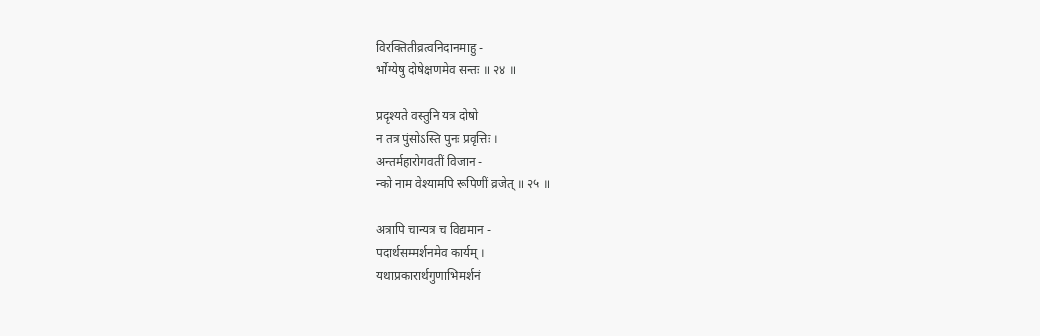विरक्तितीव्रत्वनिदानमाहु -
र्भोग्येषु दोषेक्षणमेव सन्तः ॥ २४ ॥

प्रदृश्यते वस्तुनि यत्र दोषो
न तत्र पुंसोऽस्ति पुनः प्रवृत्तिः ।
अन्तर्महारोगवतीं विजान -
न्को नाम वेश्यामपि रूपिणीं व्रजेत् ॥ २५ ॥

अत्रापि चान्यत्र च विद्यमान -
पदार्थसम्मर्शनमेव कार्यम् ।
यथाप्रकारार्थगुणाभिमर्शनं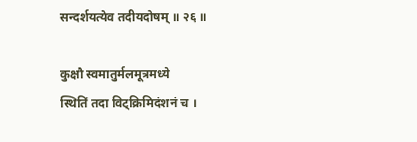सन्दर्शयत्येव तदीयदोषम् ॥ २६ ॥

कुक्षौ स्वमातुर्मलमूत्रमध्ये
स्थितिं तदा विट्क्रिमिदंशनं च ।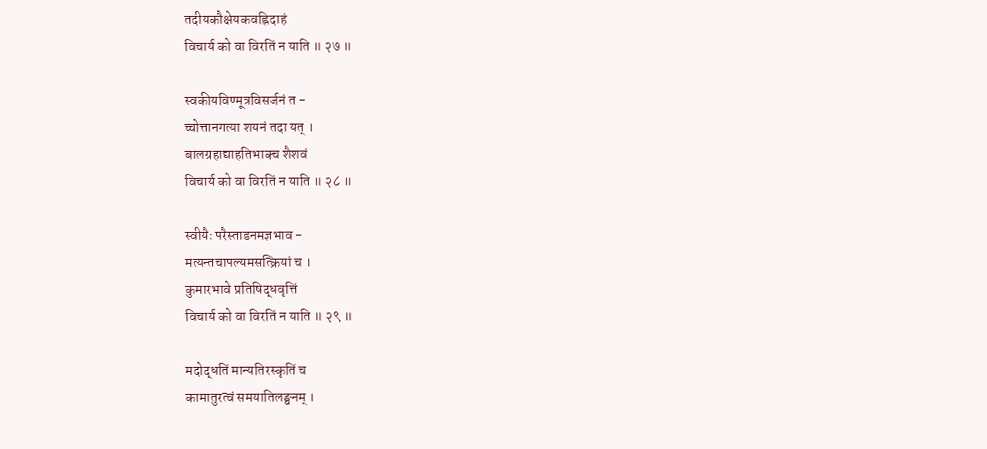तदीयकौक्षेयकवह्निदाहं
विचार्य को वा विरतिं न याति ॥ २७ ॥

स्वकीयविण्मूत्रविसर्जनं त -
च्चोत्तानगत्या शयनं तदा यत् ।
बालग्रहाद्याहतिभाक्च शैशवं
विचार्य को वा विरतिं न याति ॥ २८ ॥

स्वीयैः परैस्ताडनमज्ञभाव -
मत्यन्तचापल्यमसत्क्रियां च ।
कुमारभावे प्रतिषिद्धवृत्तिं
विचार्य को वा विरतिं न याति ॥ २९ ॥

मदोद्धतिं मान्यतिरस्कृतिं च
कामातुरत्वं समयातिलङ्घनम् ।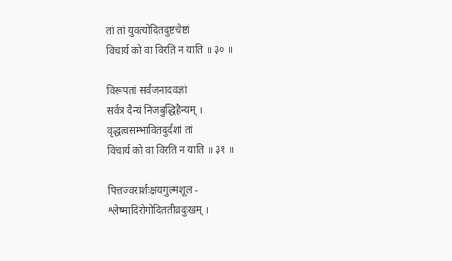तां तां युवत्योदितदुष्टचेष्टां
विचार्य को वा विरतिं न याति ॥ ३० ॥

विरूपतां सर्वजनादवज्ञां
सर्वत्र दैन्यं निजबुद्धिहैन्यम् ।
वृद्धत्वसम्भावितदुर्दशां तां
विचार्य को वा विरतिं न याति ॥ ३१ ॥

पित्तज्वरार्शःक्षयगुल्मशूल -
श्लेष्मादिरोगोदिततीव्रदुःखम् ।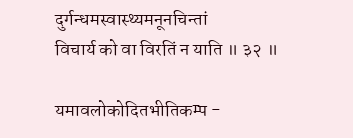दुर्गन्धमस्वास्थ्यमनूनचिन्तां
विचार्य को वा विरतिं न याति ॥ ३२ ॥

यमावलोकोदितभीतिकम्प -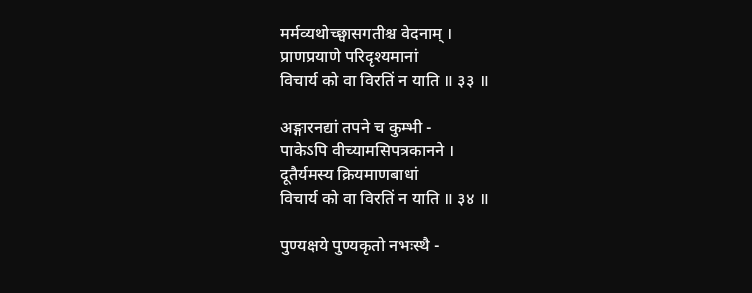मर्मव्यथोच्छ्वासगतीश्च वेदनाम् ।
प्राणप्रयाणे परिदृश्यमानां
विचार्य को वा विरतिं न याति ॥ ३३ ॥

अङ्गारनद्यां तपने च कुम्भी -
पाकेऽपि वीच्यामसिपत्रकानने ।
दूतैर्यमस्य क्रियमाणबाधां
विचार्य को वा विरतिं न याति ॥ ३४ ॥

पुण्यक्षये पुण्यकृतो नभःस्थै -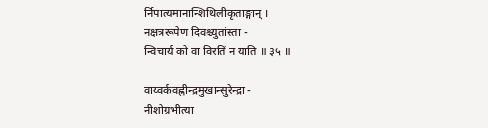र्निपात्यमानान्शिथिलीकृताङ्गान् ।
नक्षत्ररूपेण दिवश्च्युतांस्ता -
न्विचार्य को वा विरतिं न याति ॥ ३५ ॥

वाय्वर्कवह्नीन्द्रमुखान्सुरेन्द्रा -
नीशोग्रभीत्या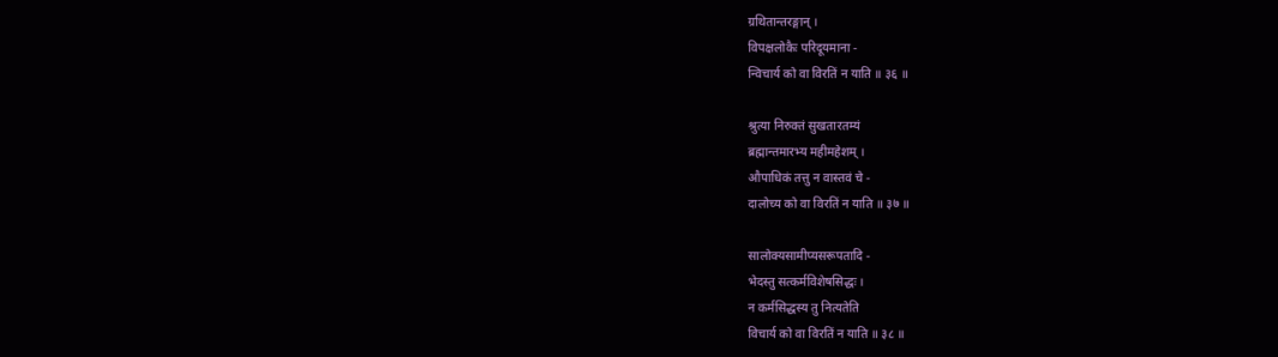ग्रथितान्तरङ्गान् ।
विपक्षलोकैः परिदूयमाना -
न्विचार्य को वा विरतिं न याति ॥ ३६ ॥

श्रुत्या निरुक्तं सुखतारतम्यं
ब्रह्मान्तमारभ्य महीमहेशम् ।
औपाधिकं तत्तु न वास्तवं चे -
दालोच्य को वा विरतिं न याति ॥ ३७ ॥

सालोक्यसामीप्यसरूपतादि -
भेदस्तु सत्कर्मविशेषसिद्धः ।
न कर्मसिद्धस्य तु नित्यतेति
विचार्य को वा विरतिं न याति ॥ ३८ ॥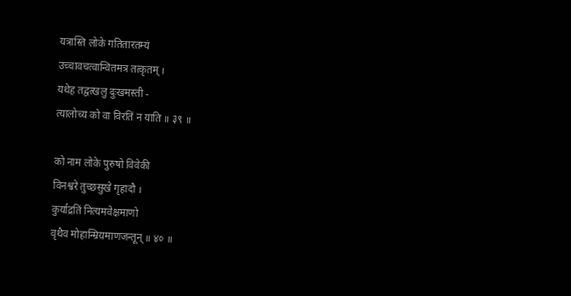यत्रास्ति लोके गतितारतम्यं
उच्चावचत्वान्वितमत्र तत्कृतम् ।
यथेह तद्वत्खलु दुःखमस्ती -
त्यालोच्य को वा विरतिं न याति ॥ ३९ ॥

को नाम लोके पुरुषो विवेकी
विनश्वरे तुच्छसुखे गृहादौ ।
कुर्याद्रतिं नित्यमवेक्षमाणो
वृथैव मोहान्म्रियमाणजन्तून् ॥ ४० ॥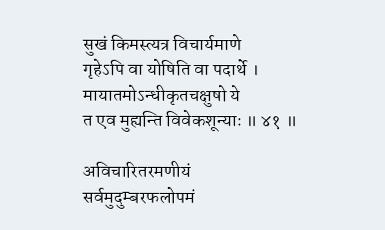सुखं किमस्त्यत्र विचार्यमाणे
गृहेऽपि वा योषिति वा पदार्थे ।
मायातमोऽन्धीकृतचक्षुषो ये
त एव मुह्यन्ति विवेकशून्याः ॥ ४१ ॥

अविचारितरमणीयं
सर्वमुदुम्बरफलोपमं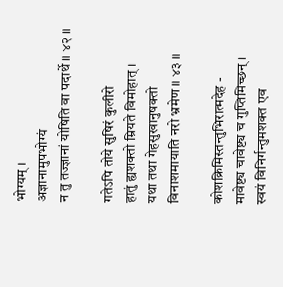भोग्यम् ।
अज्ञानामुपभोग्यं
न तु तज्ज्ञानां योषिति वा पदार्थे ॥ ४२ ॥

गतेऽपि तोये सुषिरं कुलीरो
हातुं ह्यशक्तो म्रियते विमोहात् ।
यथा तथा गेहसुखानुषक्तो
विनाशमायाति नरो भ्रमेण ॥ ४३ ॥

कोशक्रिमिस्तन्तुभिरात्मदेह -
मावेष्ट्य चावेष्ट्य च गुप्तिमिच्छन् ।
स्वयं विनिर्गन्तुमशक्त एव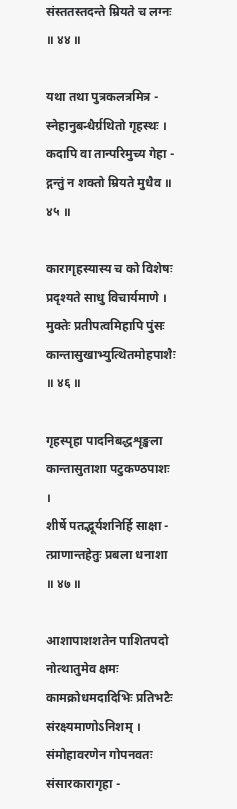संस्ततस्तदन्ते म्रियते च लग्नः ॥ ४४ ॥

यथा तथा पुत्रकलत्रमित्र -
स्नेहानुबन्धैर्ग्रथितो गृहस्थः ।
कदापि वा तान्परिमुच्य गेहा -
द्गन्तुं न शक्तो म्रियते मुधैव ॥ ४५ ॥

कारागृहस्यास्य च को विशेषः
प्रदृश्यते साधु विचार्यमाणे ।
मुक्तेः प्रतीपत्वमिहापि पुंसः
कान्तासुखाभ्युत्थितमोहपाशैः ॥ ४६ ॥

गृहस्पृहा पादनिबद्धशृङ्खला
कान्तासुताशा पटुकण्ठपाशः ।
शीर्षे पतद्भूर्यशनिर्हि साक्षा -
त्प्राणान्तहेतुः प्रबला धनाशा ॥ ४७ ॥

आशापाशशतेन पाशितपदो नोत्थातुमेव क्षमः
कामक्रोधमदादिभिः प्रतिभटैः संरक्ष्यमाणोऽनिशम् ।
संमोहावरणेन गोपनवतः संसारकारागृहा -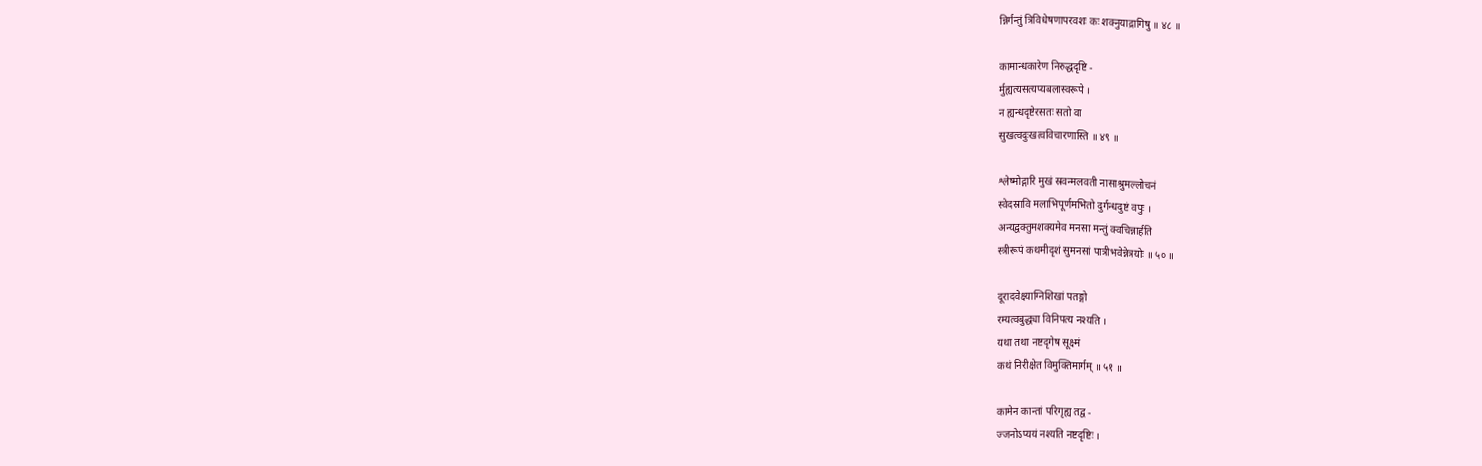न्निर्गन्तुं त्रिविधेषणापरवशः कः शक्नुयाद्रागिषु ॥ ४८ ॥

कामान्धकारेण निरुद्धदृष्टि -
र्मुह्यत्यसत्यप्यबलास्वरूपे ।
न ह्यन्धदृष्टेरसतः सतो वा
सुखत्वदुःखत्वविचारणास्ति ॥ ४९ ॥

श्लेष्मोद्गारि मुखं स्रवन्मलवती नासाश्रुमल्लोचनं
स्वेदस्रावि मलाभिपूर्णमभितो दुर्गन्धदुष्टं वपुः ।
अन्यद्वक्तुमशक्यमेव मनसा मन्तुं क्वचिन्नार्हति
स्त्रीरूपं कथमीदृशं सुमनसां पात्रीभवेन्नेत्रयोः ॥ ५० ॥

दूरादवेक्ष्याग्निशिखां पतङ्गो
रम्यत्वबुद्ध्या विनिपत्य नश्यति ।
यथा तथा नष्टदृगेष सूक्ष्मं
कथं निरीक्षेत विमुक्तिमार्गम् ॥ ५१ ॥

कामेन कान्तां परिगृह्य तद्व -
ज्जनोऽप्ययं नश्यति नष्टदृष्टिः ।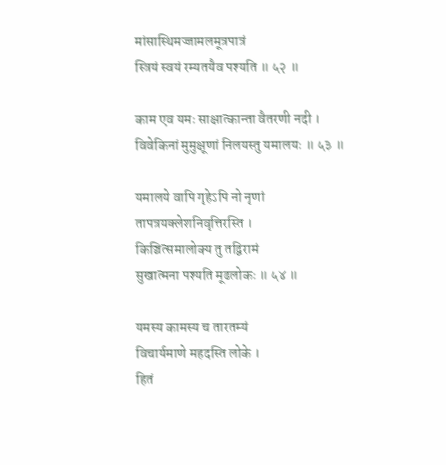मांसास्थिमज्जामलमूत्रपात्रं
स्त्रियं स्वयं रम्यतयैव पश्यति ॥ ५२ ॥

काम एव यमः साक्षात्कान्ता वैतरणी नदी ।
विवेकिनां मुमुक्षूणां निलयस्तु यमालयः ॥ ५३ ॥

यमालये वापि गृहेऽपि नो नृणां
तापत्रयक्लेशनिवृत्तिरस्ति ।
किञ्चित्समालोक्य तु तद्विरामं
सुखात्मना पश्यति मूढलोकः ॥ ५४ ॥

यमस्य कामस्य च तारतम्यं
विचार्यमाणे महदस्ति लोके ।
हितं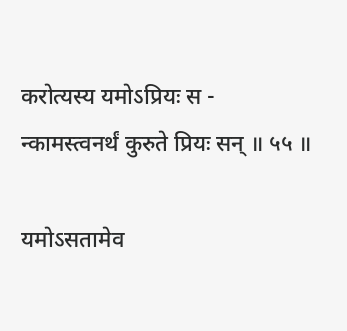करोत्यस्य यमोऽप्रियः स -
न्कामस्त्वनर्थं कुरुते प्रियः सन् ॥ ५५ ॥

यमोऽसतामेव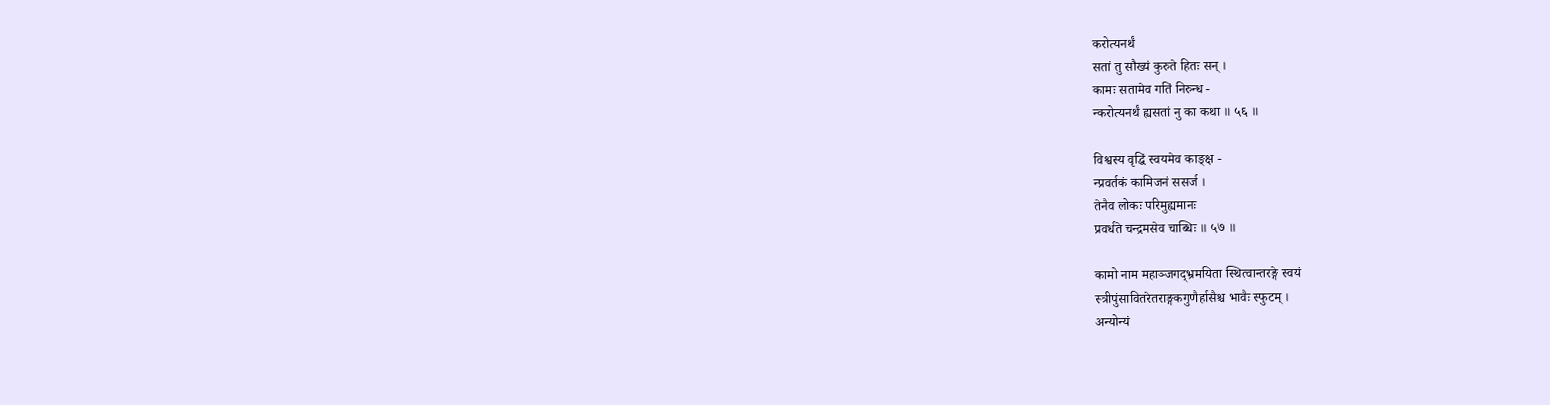करोत्यनर्थं
सतां तु सौख्यं कुरुते हितः सन् ।
कामः सतामेव गतिं निरुन्ध -
न्करोत्यनर्थं ह्यसतां नु का कथा ॥ ५६ ॥

विश्वस्य वृद्धिं स्वयमेव काङ्क्ष -
न्प्रवर्तकं कामिजनं ससर्ज ।
तेनैव लोकः परिमुह्यमानः
प्रवर्धते चन्द्रमसेव चाब्धिः ॥ ५७ ॥

कामो नाम महाञ्जगद्भ्रमयिता स्थित्वान्तरङ्गे स्वयं
स्त्रीपुंसावितरेतराङ्गकगुणैर्हासैश्च भावैः स्फुटम् ।
अन्योन्यं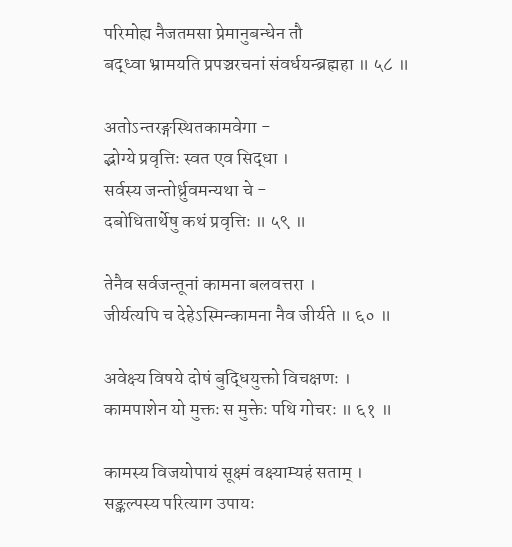परिमोह्य नैजतमसा प्रेमानुबन्धेन तौ
बद्ध्वा भ्रामयति प्रपञ्चरचनां संवर्धयन्ब्रह्महा ॥ ५८ ॥

अतोऽन्तरङ्गस्थितकामवेगा -
द्भोग्ये प्रवृत्तिः स्वत एव सिद्धा ।
सर्वस्य जन्तोर्ध्रुवमन्यथा चे -
दबोधितार्थेषु कथं प्रवृत्तिः ॥ ५९ ॥

तेनैव सर्वजन्तूनां कामना बलवत्तरा ।
जीर्यत्यपि च देहेऽस्मिन्कामना नैव जीर्यते ॥ ६० ॥

अवेक्ष्य विषये दोषं बुद्धियुक्तो विचक्षणः ।
कामपाशेन यो मुक्तः स मुक्तेः पथि गोचरः ॥ ६१ ॥

कामस्य विजयोपायं सूक्ष्मं वक्ष्याम्यहं सताम् ।
सङ्कल्पस्य परित्याग उपायः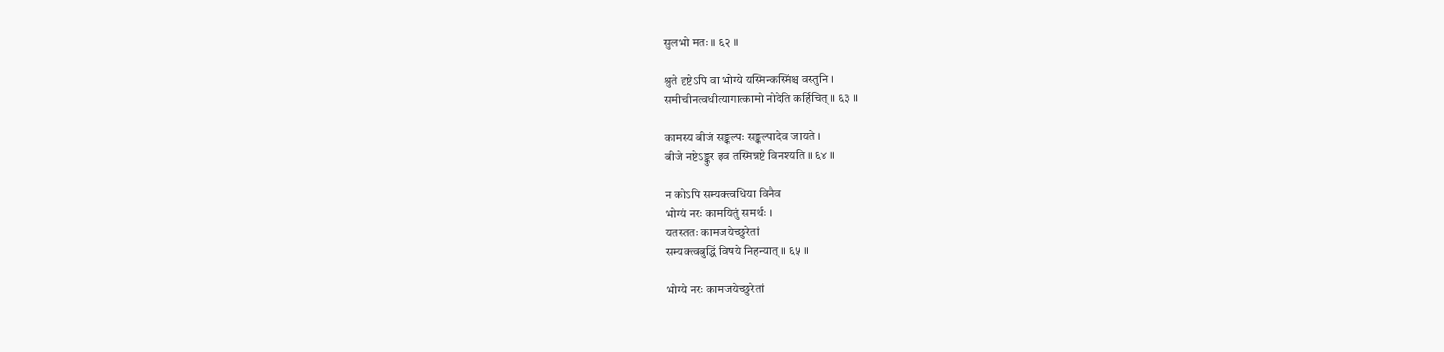सुलभो मतः ॥ ६२ ॥

श्रुते दृष्टेऽपि वा भोग्ये यस्मिन्कस्मिंश्च वस्तुनि ।
समीचीनत्वधीत्यागात्कामो नोदेति कर्हिचित् ॥ ६३ ॥

कामस्य बीजं सङ्कल्पः सङ्कल्पादेव जायते ।
बीजे नष्टेऽङ्कुर इव तस्मिन्नष्टे विनश्यति ॥ ६४ ॥

न कोऽपि सम्यक्त्वधिया विनैव
भोग्यं नरः कामयितुं समर्थः ।
यतस्ततः कामजयेच्छुरेतां
सम्यक्त्वबुद्धिं विषये निहन्यात् ॥ ६५ ॥

भोग्ये नरः कामजयेच्छुरेतां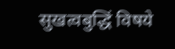सुखत्वबुद्धिं विषये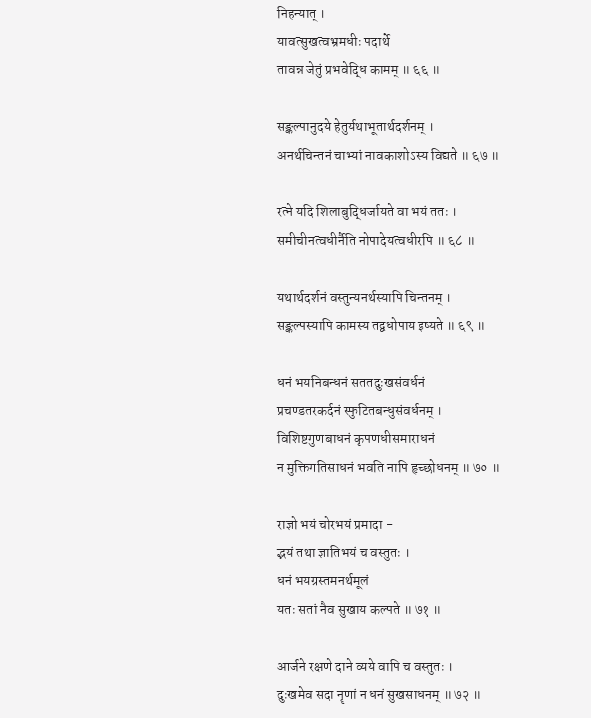निहन्यात् ।
यावत्सुखत्वभ्रमधीः पदार्थे
तावन्न जेतुं प्रभवेद्धि कामम् ॥ ६६ ॥

सङ्कल्पानुदये हेतुर्यथाभूतार्थदर्शनम् ।
अनर्थचिन्तनं चाभ्यां नावकाशोऽस्य विद्यते ॥ ६७ ॥

रत्ने यदि शिलाबुद्धिर्जायते वा भयं ततः ।
समीचीनत्वधीर्नैति नोपादेयत्वधीरपि ॥ ६८ ॥

यथार्थदर्शनं वस्तुन्यनर्थस्यापि चिन्तनम् ।
सङ्कल्पस्यापि कामस्य तद्वधोपाय इष्यते ॥ ६९ ॥

धनं भयनिबन्धनं सततदुःखसंवर्धनं
प्रचण्डतरकर्दनं स्फुटितबन्धुसंवर्धनम् ।
विशिष्टगुणबाधनं कृपणधीसमाराधनं
न मुक्तिगतिसाधनं भवति नापि हृच्छोधनम् ॥ ७० ॥

राज्ञो भयं चोरभयं प्रमादा -
द्भयं तथा ज्ञातिभयं च वस्तुतः ।
धनं भयग्रस्तमनर्थमूलं
यतः सतां नैव सुखाय कल्पते ॥ ७१ ॥

आर्जने रक्षणे दाने व्यये वापि च वस्तुतः ।
दुःखमेव सदा नॄणां न धनं सुखसाधनम् ॥ ७२ ॥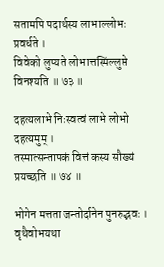सतामपि पदार्थस्य लाभाल्लोभः प्रवर्धते ।
विवेको लुप्यते लोभात्तस्मिंल्लुप्ते विनश्यति ॥ ७३ ॥

दहत्यलाभे निःस्वत्वं लाभे लोभो दहत्यमुम् ।
तस्मात्सन्तापकं वित्तं कस्य सौख्यं प्रयच्छति ॥ ७४ ॥

भोगेन मत्तता जन्तोर्दानेन पुनरुद्भवः ।
वृथैवोभयथा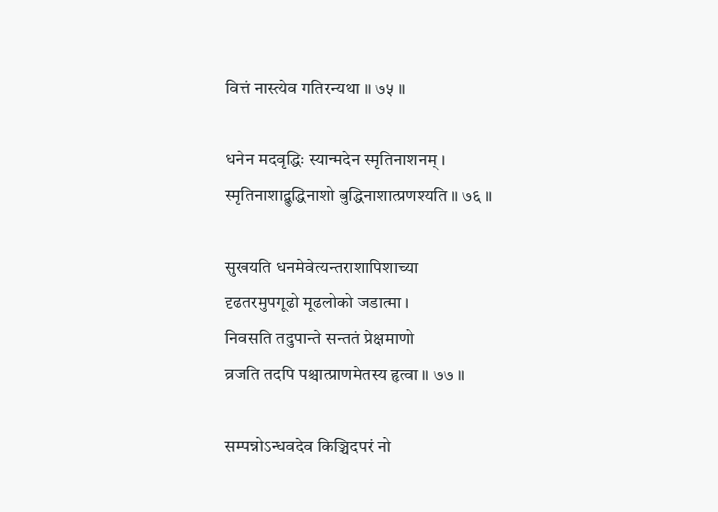वित्तं नास्त्येव गतिरन्यथा ॥ ७५ ॥

धनेन मदवृद्धिः स्यान्मदेन स्मृतिनाशनम् ।
स्मृतिनाशाद्बुद्धिनाशो बुद्धिनाशात्प्रणश्यति ॥ ७६ ॥

सुखयति धनमेवेत्यन्तराशापिशाच्या
दृढतरमुपगूढो मूढलोको जडात्मा ।
निवसति तदुपान्ते सन्ततं प्रेक्षमाणो
व्रजति तदपि पश्चात्प्राणमेतस्य हृत्वा ॥ ७७ ॥

सम्पन्नोऽन्धवदेव किञ्चिदपरं नो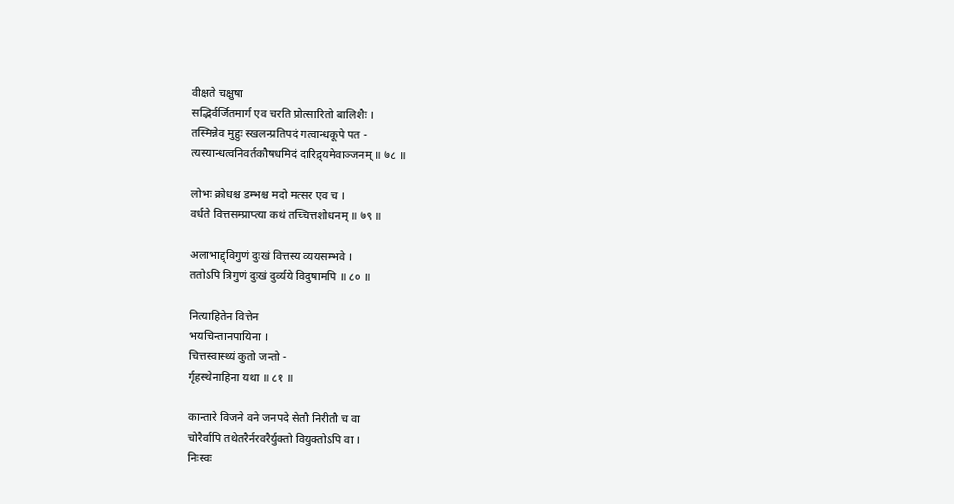वीक्षते चक्षुषा
सद्भिर्वर्जितमार्ग एव चरति प्रोत्सारितो बालिशैः ।
तस्मिन्नेव मुहुः स्खलन्प्रतिपदं गत्वान्धकूपे पत -
त्यस्यान्धत्वनिवर्तकौषधमिदं दारिद्र्यमेवाञ्जनम् ॥ ७८ ॥

लोभः क्रोधश्च डम्भश्च मदो मत्सर एव च ।
वर्धते वित्तसम्प्राप्त्या कथं तच्चित्तशोधनम् ॥ ७९ ॥

अलाभाद्द्विगुणं दुःखं वित्तस्य व्ययसम्भवे ।
ततोऽपि त्रिगुणं दुःखं दुर्व्यये विदुषामपि ॥ ८० ॥

नित्याहितेन वित्तेन
भयचिन्तानपायिना ।
चित्तस्वास्थ्यं कुतो जन्तो -
र्गृहस्थेनाहिना यथा ॥ ८१ ॥

कान्तारे विजने वने जनपदे सेतौ निरीतौ च वा
चोरैर्वापि तथेतरैर्नरवरैर्युक्तो वियुक्तोऽपि वा ।
निःस्वः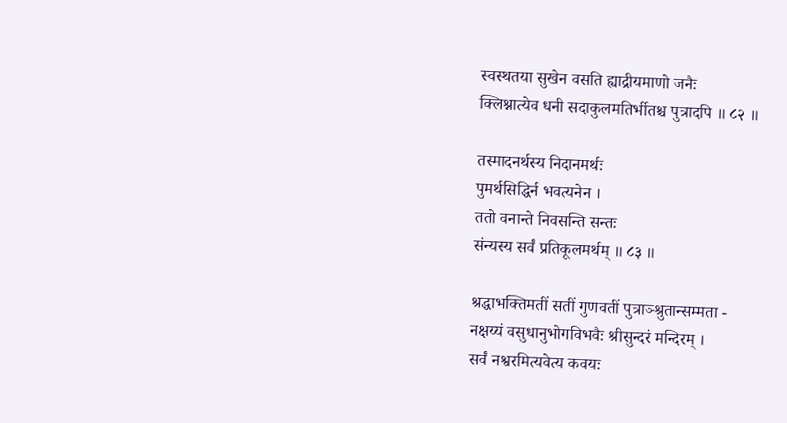स्वस्थतया सुखेन वसति ह्याद्रीयमाणो जनैः
क्लिश्नात्येव धनी सदाकुलमतिर्भीतश्च पुत्रादपि ॥ ८२ ॥

तस्मादनर्थस्य निदानमर्थः
पुमर्थसिद्धिर्न भवत्यनेन ।
ततो वनान्ते निवसन्ति सन्तः
संन्यस्य सर्वं प्रतिकूलमर्थम् ॥ ८३ ॥

श्रद्धाभक्तिमतीं सतीं गुणवतीं पुत्राञ्श्रुतान्सम्मता -
नक्षय्यं वसुधानुभोगविभवैः श्रीसुन्दरं मन्दिरम् ।
सर्वं नश्वरमित्यवेत्य कवयः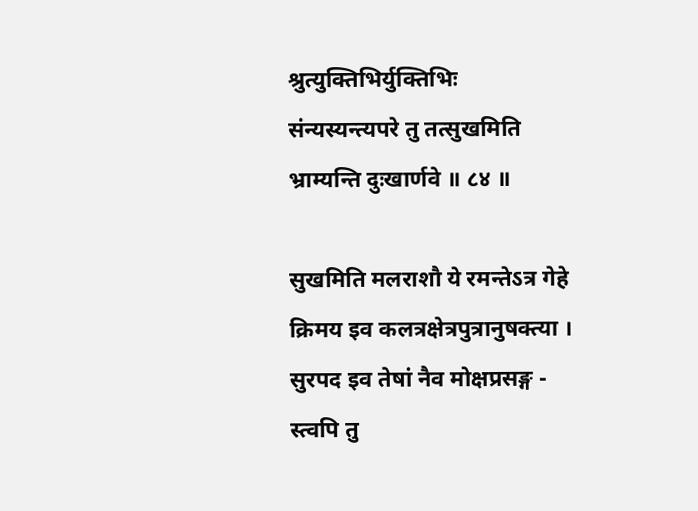श्रुत्युक्तिभिर्युक्तिभिः
संन्यस्यन्त्यपरे तु तत्सुखमिति भ्राम्यन्ति दुःखार्णवे ॥ ८४ ॥

सुखमिति मलराशौ ये रमन्तेऽत्र गेहे
क्रिमय इव कलत्रक्षेत्रपुत्रानुषक्त्या ।
सुरपद इव तेषां नैव मोक्षप्रसङ्ग -
स्त्वपि तु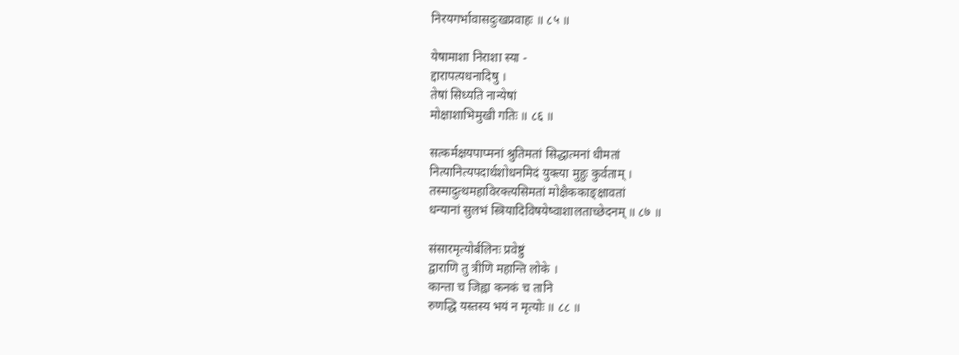निरयगर्भावासदुःखप्रवाहः ॥ ८५ ॥

येषामाशा निराशा स्या -
द्दारापत्यधनादिषु ।
तेषां सिध्यति नान्येषां
मोक्षाशाभिमुखी गतिः ॥ ८६ ॥

सत्कर्मक्षयपाप्मनां श्रुतिमतां सिद्धात्मनां धीमतां
नित्यानित्यपदार्थशोधनमिदं युक्त्या मुहुः कुर्वताम् ।
तस्मादुत्थमहाविरक्त्यसिमतां मोक्षैककाङ्क्षावतां
धन्यानां सुलभं स्त्रियादिविषयेष्वाशालताच्छेदनम् ॥ ८७ ॥

संसारमृत्योर्बलिनः प्रवेष्टुं
द्वाराणि तु त्रीणि महान्ति लोके ।
कान्ता च जिह्वा कनकं च तानि
रुणद्धि यस्तस्य भयं न मृत्योः ॥ ८८ ॥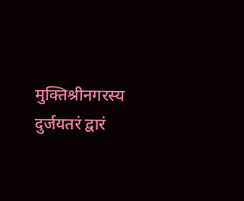मुक्तिश्रीनगरस्य दुर्जयतरं द्वारं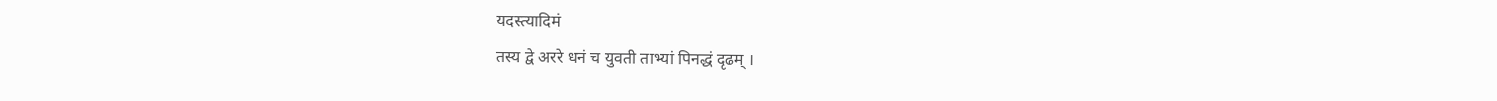यदस्त्यादिमं
तस्य द्वे अररे धनं च युवती ताभ्यां पिनद्धं दृढम् ।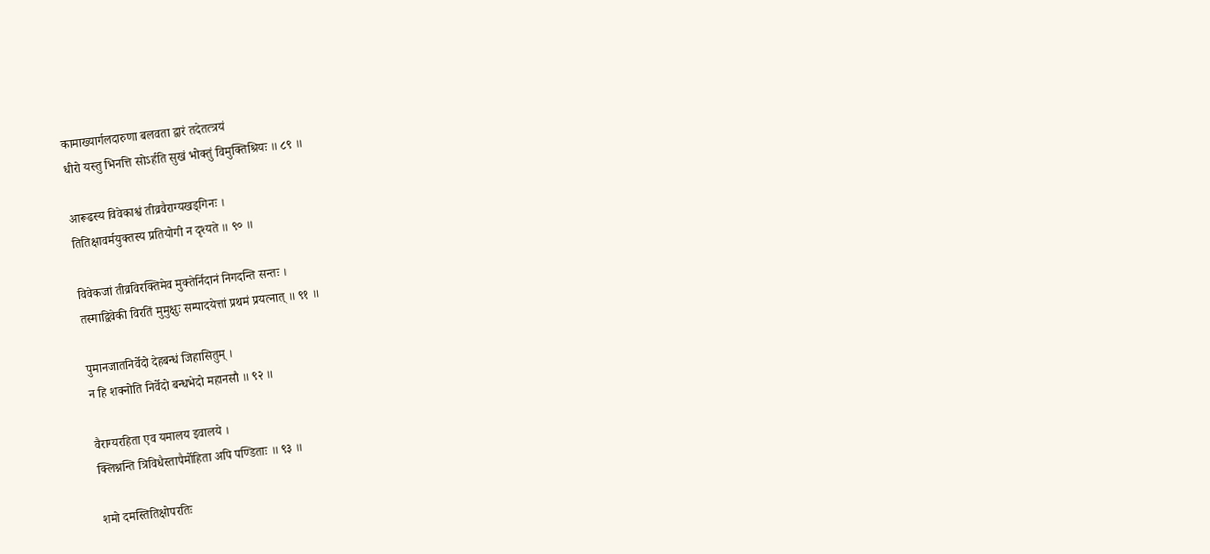कामाख्यार्गलदारुणा बलवता द्वारं तदेतत्त्रयं
धीरो यस्तु भिनत्ति सोऽर्हति सुखं भोक्तुं विमुक्तिश्रियः ॥ ८९ ॥

आरूढस्य विवेकाश्वं तीव्रवैराग्यखड्गिनः ।
तितिक्षावर्मयुक्तस्य प्रतियोगी न दृश्यते ॥ ९० ॥

विवेकजां तीव्रविरक्तिमेव मुक्तेर्निदानं निगदन्ति सन्तः ।
तस्माद्विवेकी विरतिं मुमुक्षुः सम्पादयेत्तां प्रथमं प्रयत्नात् ॥ ९१ ॥

पुमानजातनिर्वेदो देहबन्धं जिहासितुम् ।
न हि शक्नोति निर्वेदो बन्धभेदो महानसौ ॥ ९२ ॥

वैराग्यरहिता एव यमालय इवालये ।
क्लिश्नन्ति त्रिविधैस्तापैर्मोहिता अपि पण्डिताः ॥ ९३ ॥

शमो दमस्तितिक्षोपरतिः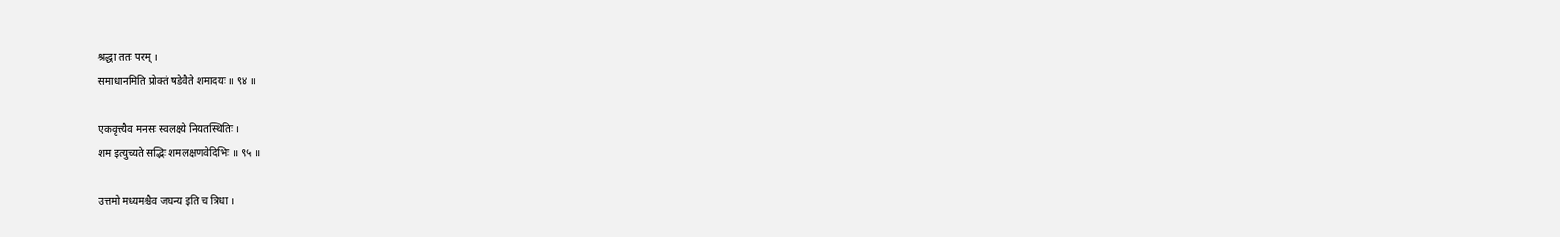श्रद्धा ततः परम् ।
समाधानमिति प्रोक्तं षडेवैते शमादयः ॥ ९४ ॥

एकवृत्त्यैव मनसः स्वलक्ष्ये नियतस्थितिः ।
शम इत्युच्यते सद्भिः शमलक्षणवेदिभिः ॥ ९५ ॥

उत्तमो मध्यमश्चैव जघन्य इति च त्रिधा ।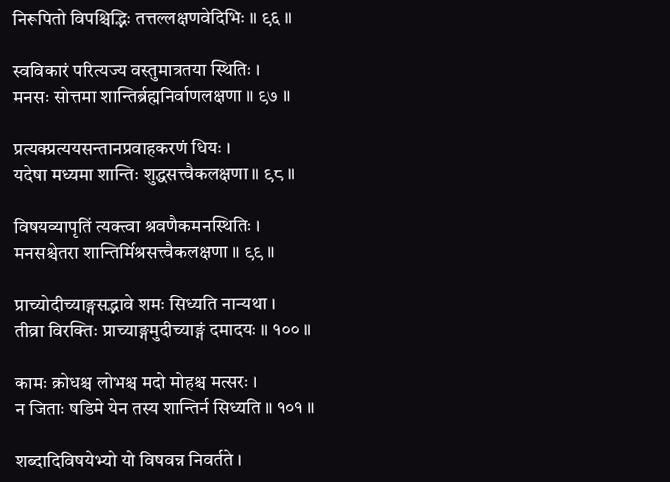निरूपितो विपश्चिद्भिः तत्तल्लक्षणवेदिभिः ॥ ९६ ॥

स्वविकारं परित्यज्य वस्तुमात्रतया स्थितिः ।
मनसः सोत्तमा शान्तिर्ब्रह्मनिर्वाणलक्षणा ॥ ९७ ॥

प्रत्यक्प्रत्ययसन्तानप्रवाहकरणं धियः ।
यदेषा मध्यमा शान्तिः शुद्धसत्त्वैकलक्षणा ॥ ९८ ॥

विषयव्यापृतिं त्यक्त्वा श्रवणैकमनस्थितिः ।
मनसश्चेतरा शान्तिर्मिश्रसत्त्वैकलक्षणा ॥ ९९ ॥

प्राच्योदीच्याङ्गसद्भावे शमः सिध्यति नान्यथा ।
तीव्रा विरक्तिः प्राच्याङ्गमुदीच्याङ्गं दमादयः ॥ १०० ॥

कामः क्रोधश्च लोभश्च मदो मोहश्च मत्सरः ।
न जिताः षडिमे येन तस्य शान्तिर्न सिध्यति ॥ १०१ ॥

शब्दादिविषयेभ्यो यो विषवन्न निवर्तते ।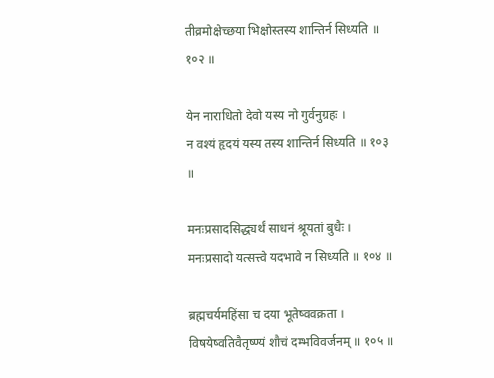तीव्रमोक्षेच्छया भिक्षोस्तस्य शान्तिर्न सिध्यति ॥ १०२ ॥

येन नाराधितो देवो यस्य नो गुर्वनुग्रहः ।
न वश्यं हृदयं यस्य तस्य शान्तिर्न सिध्यति ॥ १०३ ॥

मनःप्रसादसिद्ध्यर्थं साधनं श्रूयतां बुधैः ।
मनःप्रसादो यत्सत्त्वे यदभावे न सिध्यति ॥ १०४ ॥

ब्रह्मचर्यमहिंसा च दया भूतेष्ववक्रता ।
विषयेष्वतिवैतृष्ण्यं शौचं दम्भविवर्जनम् ॥ १०५ ॥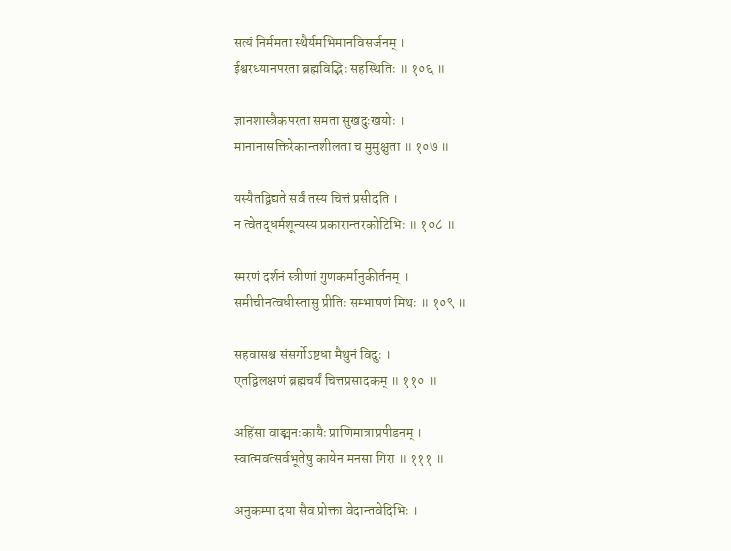सत्यं निर्ममता स्थैर्यमभिमानविसर्जनम् ।
ईश्वरध्यानपरता ब्रह्मविद्भिः सहस्थितिः ॥ १०६ ॥

ज्ञानशास्त्रैकपरता समता सुखदुःखयोः ।
मानानासक्तिरेकान्तशीलता च मुमुक्षुता ॥ १०७ ॥

यस्यैतद्विद्यते सर्वं तस्य चित्तं प्रसीदति ।
न त्वेतद्धर्मशून्यस्य प्रकारान्तरकोटिभिः ॥ १०८ ॥

स्मरणं दर्शनं स्त्रीणां गुणकर्मानुकीर्तनम् ।
समीचीनत्वधीस्तासु प्रीतिः सम्भाषणं मिथः ॥ १०९ ॥

सहवासश्च संसर्गोऽष्टधा मैथुनं विदुः ।
एतद्विलक्षणं ब्रह्मचर्यं चित्तप्रसादकम् ॥ ११० ॥

अहिंसा वाङ्मनःकायैः प्राणिमात्राप्रपीडनम् ।
स्वात्मवत्सर्वभूतेषु कायेन मनसा गिरा ॥ १११ ॥

अनुकम्पा दया सैव प्रोक्ता वेदान्तवेदिभिः ।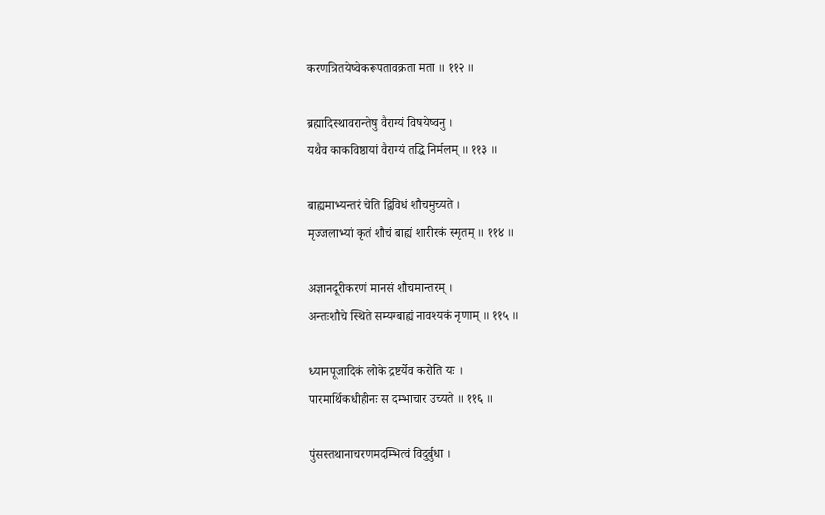करणत्रितयेष्वेकरूपतावक्रता मता ॥ ११२ ॥

ब्रह्मादिस्थावरान्तेषु वैराग्यं विषयेष्वनु ।
यथैव काकविष्ठायां वैराग्यं तद्धि निर्मलम् ॥ ११३ ॥

बाह्यमाभ्यन्तरं चेति द्विविधं शौचमुच्यते ।
मृज्जलाभ्यां कृतं शौचं बाह्यं शारीरकं स्मृतम् ॥ ११४ ॥

अज्ञानदूरीकरणं मानसं शौचमान्तरम् ।
अन्तःशौचे स्थिते सम्यग्बाह्यं नावश्यकं नृणाम् ॥ ११५ ॥

ध्यानपूजादिकं लोके द्रष्टर्येव करोति यः ।
पारमार्थिकधीहीनः स दम्भाचार उच्यते ॥ ११६ ॥

पुंसस्तथानाचरणमदम्भित्वं विदुर्बुधा ।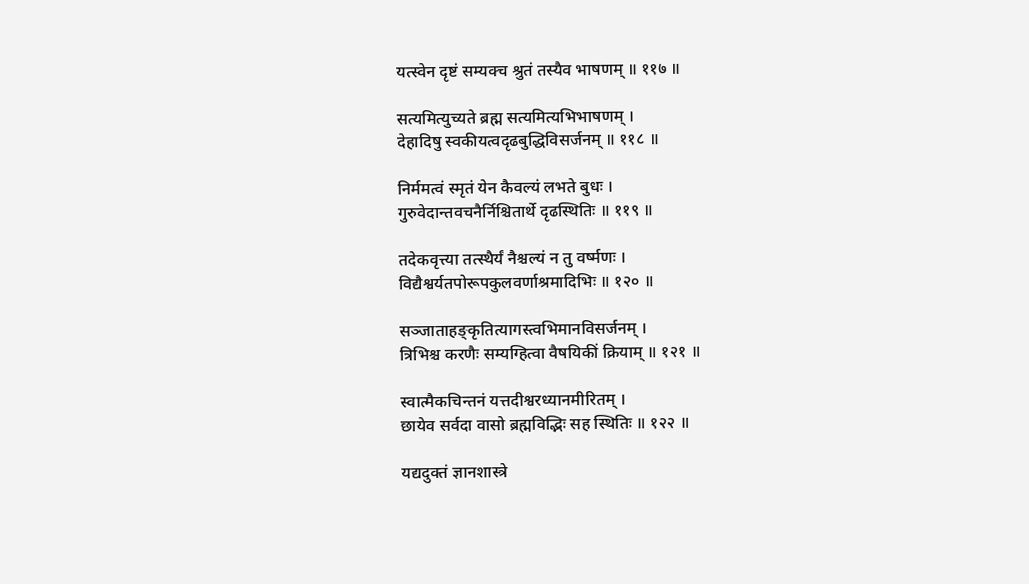यत्स्वेन दृष्टं सम्यक्च श्रुतं तस्यैव भाषणम् ॥ ११७ ॥

सत्यमित्युच्यते ब्रह्म सत्यमित्यभिभाषणम् ।
देहादिषु स्वकीयत्वदृढबुद्धिविसर्जनम् ॥ ११८ ॥

निर्ममत्वं स्मृतं येन कैवल्यं लभते बुधः ।
गुरुवेदान्तवचनैर्निश्चितार्थे दृढस्थितिः ॥ ११९ ॥

तदेकवृत्त्या तत्स्थैर्यं नैश्चल्यं न तु वर्ष्मणः ।
विद्यैश्वर्यतपोरूपकुलवर्णाश्रमादिभिः ॥ १२० ॥

सञ्जाताहङ्कृतित्यागस्त्वभिमानविसर्जनम् ।
त्रिभिश्च करणैः सम्यग्हित्वा वैषयिकीं क्रियाम् ॥ १२१ ॥

स्वात्मैकचिन्तनं यत्तदीश्वरध्यानमीरितम् ।
छायेव सर्वदा वासो ब्रह्मविद्भिः सह स्थितिः ॥ १२२ ॥

यद्यदुक्तं ज्ञानशास्त्रे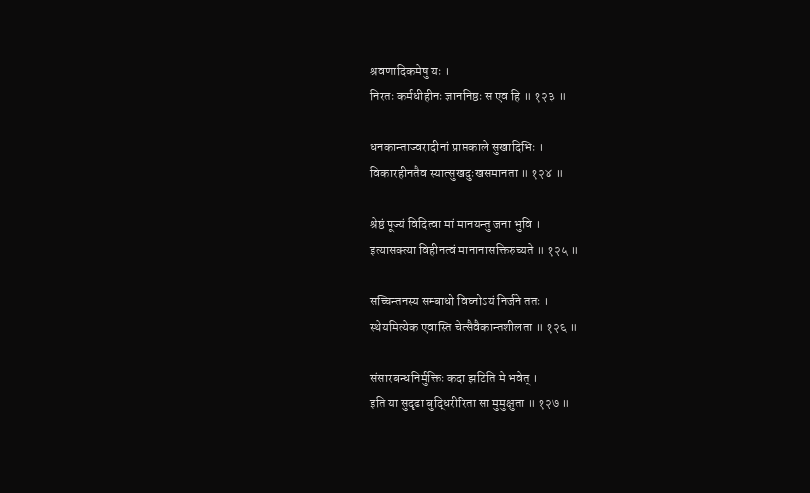श्रवणादिकमेषु यः ।
निरतः कर्मधीहीनः ज्ञाननिष्ठः स एव हि ॥ १२३ ॥

धनकान्ताज्वरादीनां प्राप्तकाले सुखादिभिः ।
विकारहीनतैव स्यात्सुखदुःखसमानता ॥ १२४ ॥

श्रेष्ठं पूज्यं विदित्वा मां मानयन्तु जना भुवि ।
इत्यासक्त्या विहीनत्वं मानानासक्तिरुच्यते ॥ १२५ ॥

सच्चिन्तनस्य सम्बाधो विघ्नोऽयं निर्जने ततः ।
स्थेयमित्येक एवास्ति चेत्सैवैकान्तशीलता ॥ १२६ ॥

संसारबन्धनिर्मुक्तिः कदा झटिति मे भवेत् ।
इति या सुदृढा बुद्धिरीरिता सा मुमुक्षुता ॥ १२७ ॥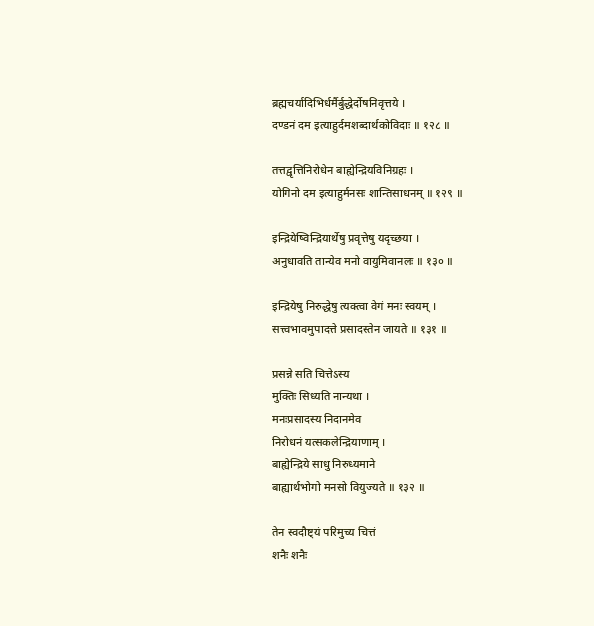ब्रह्मचर्यादिभिर्धर्मैर्बुद्धेर्दोषनिवृत्तये ।
दण्डनं दम इत्याहुर्दमशब्दार्थकोविदाः ॥ १२८ ॥

तत्तद्वृत्तिनिरोधेन बाह्येन्द्रियविनिग्रहः ।
योगिनो दम इत्याहुर्मनसः शान्तिसाधनम् ॥ १२९ ॥

इन्द्रियेष्विन्द्रियार्थेषु प्रवृत्तेषु यदृच्छया ।
अनुधावति तान्येव मनो वायुमिवानलः ॥ १३० ॥

इन्द्रियेषु निरुद्धेषु त्यक्त्वा वेगं मनः स्वयम् ।
सत्त्वभावमुपादत्ते प्रसादस्तेन जायते ॥ १३१ ॥

प्रसन्ने सति चित्तेऽस्य
मुक्तिः सिध्यति नान्यथा ।
मनःप्रसादस्य निदानमेव
निरोधनं यत्सकलेन्द्रियाणाम् ।
बाह्येन्द्रिये साधु निरुध्यमाने
बाह्यार्थभोगो मनसो वियुज्यते ॥ १३२ ॥

तेन स्वदौष्ट्यं परिमुच्य चित्तं
शनैः शनैः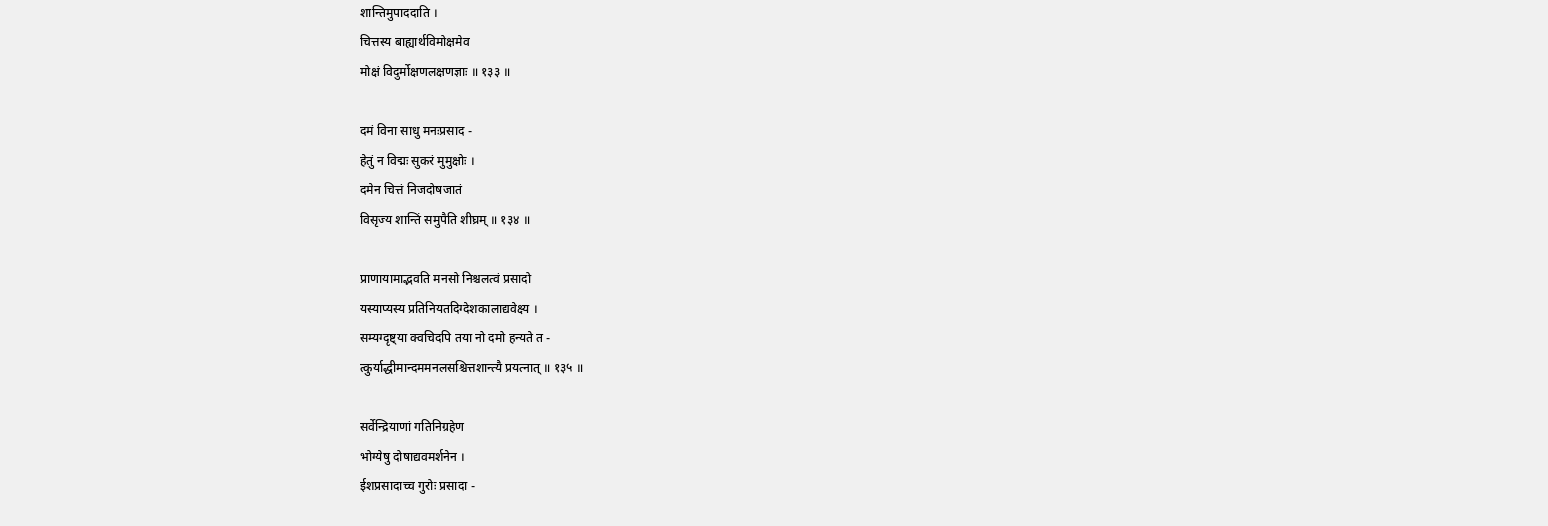शान्तिमुपाददाति ।
चित्तस्य बाह्यार्थविमोक्षमेव
मोक्षं विदुर्मोक्षणलक्षणज्ञाः ॥ १३३ ॥

दमं विना साधु मनःप्रसाद -
हेतुं न विद्मः सुकरं मुमुक्षोः ।
दमेन चित्तं निजदोषजातं
विसृज्य शान्तिं समुपैति शीघ्रम् ॥ १३४ ॥

प्राणायामाद्भवति मनसो निश्चलत्वं प्रसादो
यस्याप्यस्य प्रतिनियतदिग्देशकालाद्यवेक्ष्य ।
सम्यग्दृष्ट्या क्वचिदपि तया नो दमो हन्यते त -
त्कुर्याद्धीमान्दममनलसश्चित्तशान्त्यै प्रयत्नात् ॥ १३५ ॥

सर्वेन्द्रियाणां गतिनिग्रहेण
भोग्येषु दोषाद्यवमर्शनेन ।
ईशप्रसादाच्च गुरोः प्रसादा -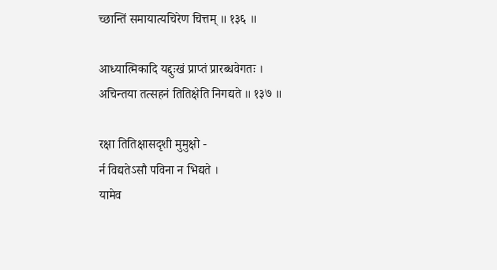च्छान्तिं समायात्यचिरेण चित्तम् ॥ १३६ ॥

आध्यात्मिकादि यद्दुःखं प्राप्तं प्रारब्धवेगतः ।
अचिन्तया तत्सहनं तितिक्षेति निगद्यते ॥ १३७ ॥

रक्षा तितिक्षासदृशी मुमुक्षो -
र्न विद्यतेऽसौ पविना न भिद्यते ।
यामेव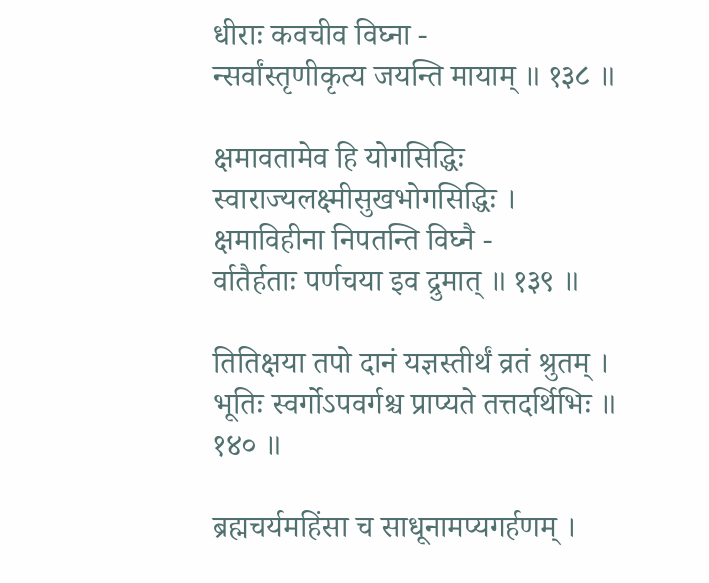धीराः कवचीव विघ्ना -
न्सर्वांस्तृणीकृत्य जयन्ति मायाम् ॥ १३८ ॥

क्षमावतामेव हि योगसिद्धिः
स्वाराज्यलक्ष्मीसुखभोगसिद्धिः ।
क्षमाविहीना निपतन्ति विघ्नै -
र्वातैर्हताः पर्णचया इव द्रुमात् ॥ १३९ ॥

तितिक्षया तपो दानं यज्ञस्तीर्थं व्रतं श्रुतम् ।
भूतिः स्वर्गोऽपवर्गश्च प्राप्यते तत्तदर्थिभिः ॥ १४० ॥

ब्रह्मचर्यमहिंसा च साधूनामप्यगर्हणम् ।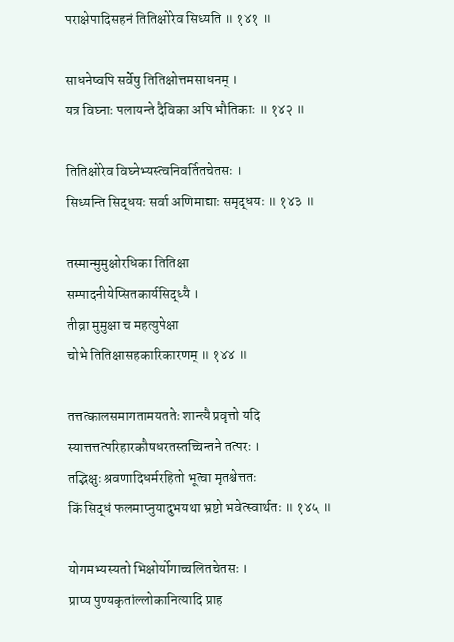पराक्षेपादिसहनं तितिक्षोरेव सिध्यति ॥ १४१ ॥

साधनेष्वपि सर्वेषु तितिक्षोत्तमसाधनम् ।
यत्र विघ्नाः पलायन्ते दैविका अपि भौतिकाः ॥ १४२ ॥

तितिक्षोरेव विघ्नेभ्यस्त्वनिवर्तितचेतसः ।
सिध्यन्ति सिद्धयः सर्वा अणिमाद्याः समृद्धयः ॥ १४३ ॥

तस्मान्मुमुक्षोरधिका तितिक्षा
सम्पादनीयेप्सितकार्यसिद्ध्यै ।
तीव्रा मुमुक्षा च महत्युपेक्षा
चोभे तितिक्षासहकारिकारणम् ॥ १४४ ॥

तत्तत्कालसमागतामयततेः शान्त्यै प्रवृत्तो यदि
स्यात्तत्तत्परिहारकौषधरतस्तच्चिन्तने तत्परः ।
तद्भिक्षुः श्रवणादिधर्मरहितो भूत्वा मृतश्चेत्ततः
किं सिद्धं फलमाप्नुयादुभयथा भ्रष्टो भवेत्स्वार्थतः ॥ १४५ ॥

योगमभ्यस्यतो भिक्षोर्योगाच्चलितचेतसः ।
प्राप्य पुण्यकृतांल्लोकानित्यादि प्राह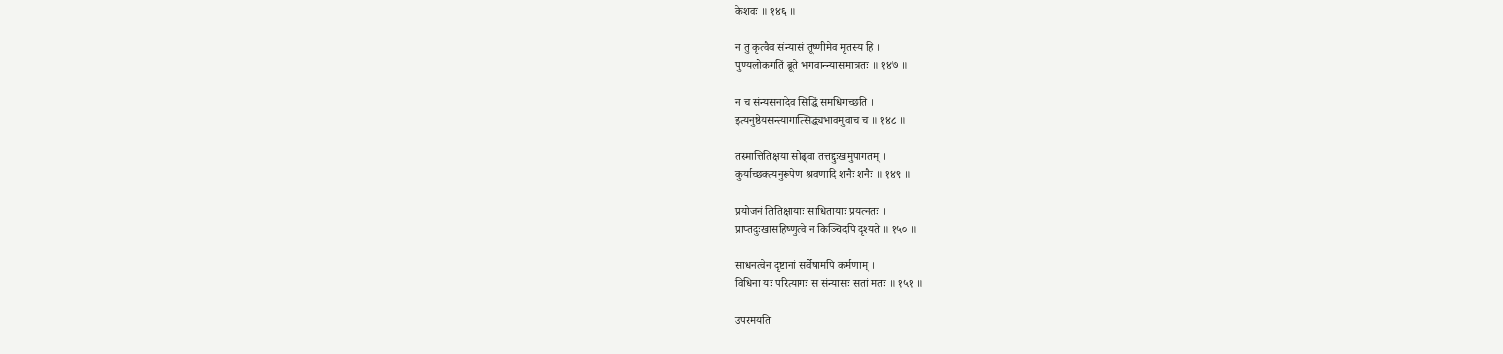केशवः ॥ १४६ ॥

न तु कृत्वैव संन्यासं तूष्णीमेव मृतस्य हि ।
पुण्यलोकगतिं ब्रूते भगवान्न्यासमात्रतः ॥ १४७ ॥

न च संन्यसनादेव सिद्धिं समधिगच्छति ।
इत्यनुष्ठेयसन्त्यागात्सिद्ध्यभावमुवाच च ॥ १४८ ॥

तस्मात्तितिक्षया सोढ्वा तत्तद्दुःखमुपागतम् ।
कुर्याच्छक्त्यनुरूपेण श्रवणादि शनैः शनैः ॥ १४९ ॥

प्रयोजनं तितिक्षायाः साधितायाः प्रयत्नतः ।
प्राप्तदुःखासहिष्णुत्वे न किञ्चिदपि दृश्यते ॥ १५० ॥

साधनत्वेन दृष्टानां सर्वेषामपि कर्मणाम् ।
विधिना यः परित्यागः स संन्यासः सतां मतः ॥ १५१ ॥

उपरमयति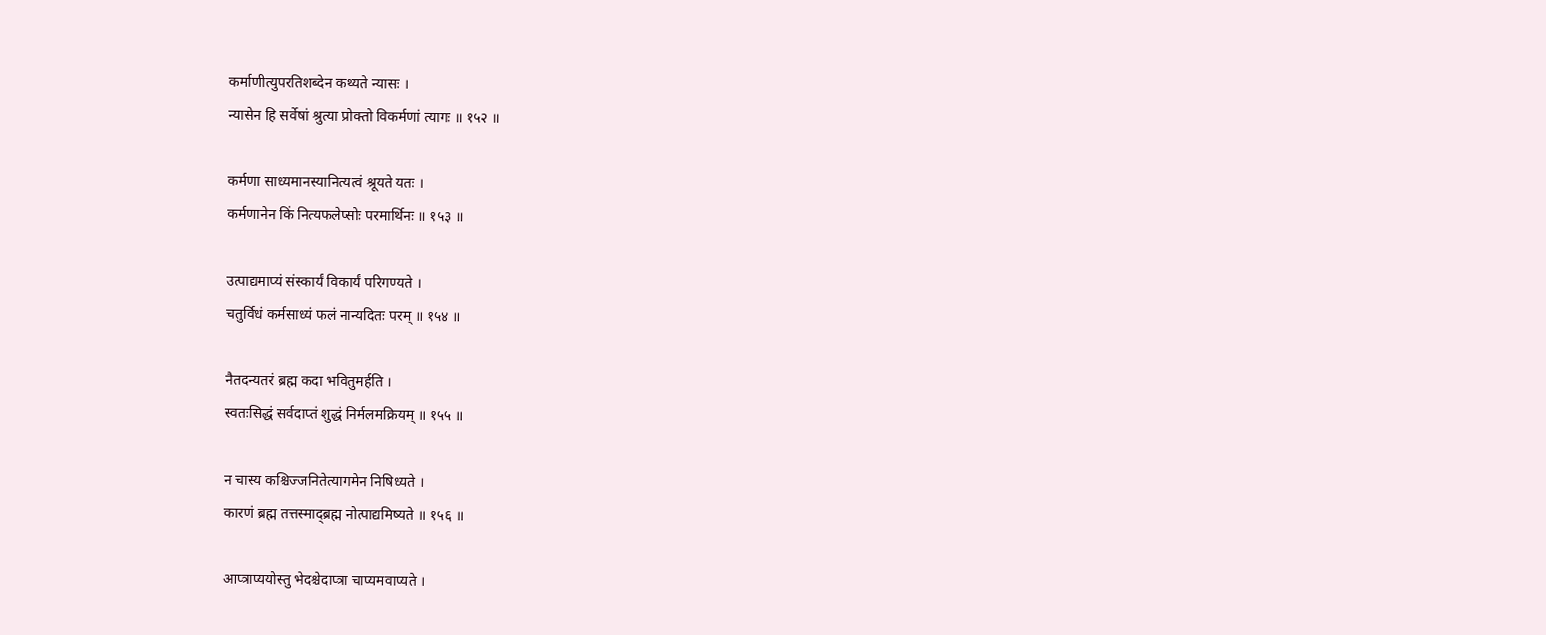कर्माणीत्युपरतिशब्देन कथ्यते न्यासः ।
न्यासेन हि सर्वेषां श्रुत्या प्रोक्तो विकर्मणां त्यागः ॥ १५२ ॥

कर्मणा साध्यमानस्यानित्यत्वं श्रूयते यतः ।
कर्मणानेन किं नित्यफलेप्सोः परमार्थिनः ॥ १५३ ॥

उत्पाद्यमाप्यं संस्कार्यं विकार्यं परिगण्यते ।
चतुर्विधं कर्मसाध्यं फलं नान्यदितः परम् ॥ १५४ ॥

नैतदन्यतरं ब्रह्म कदा भवितुमर्हति ।
स्वतःसिद्धं सर्वदाप्तं शुद्धं निर्मलमक्रियम् ॥ १५५ ॥

न चास्य कश्चिज्जनितेत्यागमेन निषिध्यते ।
कारणं ब्रह्म तत्तस्माद्ब्रह्म नोत्पाद्यमिष्यते ॥ १५६ ॥

आप्त्राप्ययोस्तु भेदश्चेदाप्त्रा चाप्यमवाप्यते ।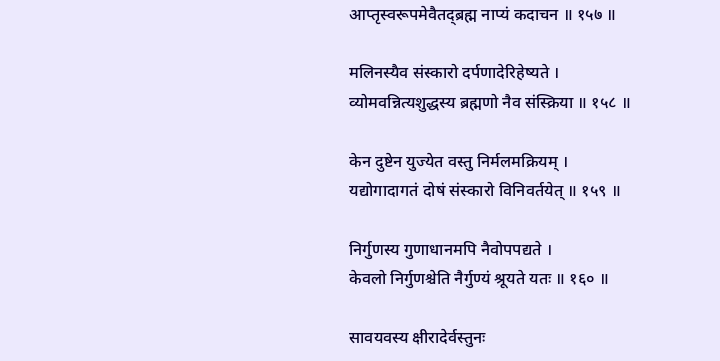आप्तृस्वरूपमेवैतद्ब्रह्म नाप्यं कदाचन ॥ १५७ ॥

मलिनस्यैव संस्कारो दर्पणादेरिहेष्यते ।
व्योमवन्नित्यशुद्धस्य ब्रह्मणो नैव संस्क्रिया ॥ १५८ ॥

केन दुष्टेन युज्येत वस्तु निर्मलमक्रियम् ।
यद्योगादागतं दोषं संस्कारो विनिवर्तयेत् ॥ १५९ ॥

निर्गुणस्य गुणाधानमपि नैवोपपद्यते ।
केवलो निर्गुणश्चेति नैर्गुण्यं श्रूयते यतः ॥ १६० ॥

सावयवस्य क्षीरादेर्वस्तुनः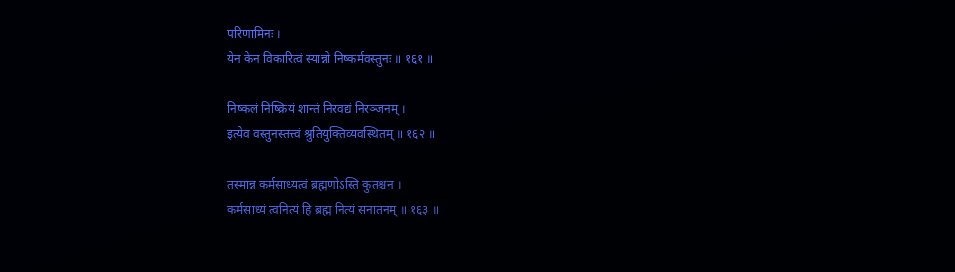परिणामिनः ।
येन केन विकारित्वं स्यान्नो निष्कर्मवस्तुनः ॥ १६१ ॥

निष्कलं निष्क्रियं शान्तं निरवद्यं निरञ्जनम् ।
इत्येव वस्तुनस्तत्त्वं श्रुतियुक्तिव्यवस्थितम् ॥ १६२ ॥

तस्मान्न कर्मसाध्यत्वं ब्रह्मणोऽस्ति कुतश्चन ।
कर्मसाध्यं त्वनित्यं हि ब्रह्म नित्यं सनातनम् ॥ १६३ ॥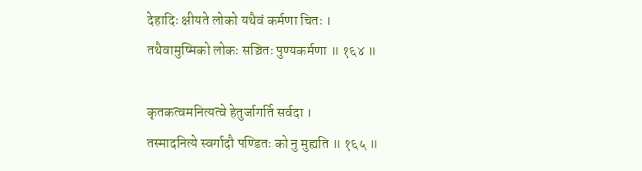देहादिः क्षीयते लोको यथैवं कर्मणा चितः ।
तथैवामुष्मिको लोकः सञ्चितः पुण्यकर्मणा ॥ १६४ ॥

कृतकत्वमनित्यत्वे हेतुर्जागर्ति सर्वदा ।
तस्मादनित्ये स्वर्गादौ पण्डितः को नु मुह्यति ॥ १६५ ॥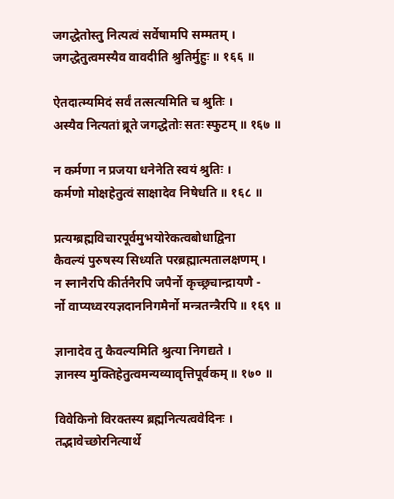जगद्धेतोस्तु नित्यत्वं सर्वेषामपि सम्मतम् ।
जगद्धेतुत्वमस्यैव वावदीति श्रुतिर्मुहुः ॥ १६६ ॥

ऐतदात्म्यमिदं सर्वं तत्सत्यमिति च श्रुतिः ।
अस्यैव नित्यतां ब्रूते जगद्धेतोः सतः स्फुटम् ॥ १६७ ॥

न कर्मणा न प्रजया धनेनेति स्वयं श्रुतिः ।
कर्मणो मोक्षहेतुत्वं साक्षादेव निषेधति ॥ १६८ ॥

प्रत्यग्ब्रह्मविचारपूर्वमुभयोरेकत्वबोधाद्विना
कैवल्यं पुरुषस्य सिध्यति परब्रह्मात्मतालक्षणम् ।
न स्नानैरपि कीर्तनैरपि जपैर्नो कृच्छ्रचान्द्रायणै -
र्नो वाप्यध्वरयज्ञदाननिगमैर्नो मन्त्रतन्त्रैरपि ॥ १६९ ॥

ज्ञानादेव तु कैवल्यमिति श्रुत्या निगद्यते ।
ज्ञानस्य मुक्तिहेतुत्वमन्यव्यावृत्तिपूर्वकम् ॥ १७० ॥

विवेकिनो विरक्तस्य ब्रह्मनित्यत्ववेदिनः ।
तद्भावेच्छोरनित्यार्थे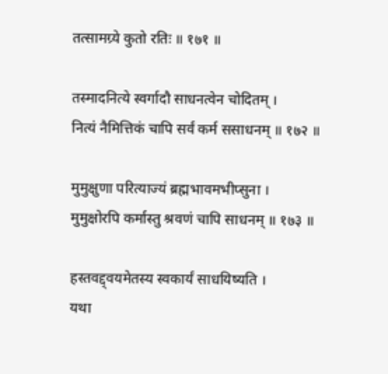तत्सामग्र्ये कुतो रतिः ॥ १७१ ॥

तस्मादनित्ये स्वर्गादौ साधनत्वेन चोदितम् ।
नित्यं नैमित्तिकं चापि सर्वं कर्म ससाधनम् ॥ १७२ ॥

मुमुक्षुणा परित्याज्यं ब्रह्मभावमभीप्सुना ।
मुमुक्षोरपि कर्मास्तु श्रवणं चापि साधनम् ॥ १७३ ॥

हस्तवद्द्वयमेतस्य स्वकार्यं साधयिष्यति ।
यथा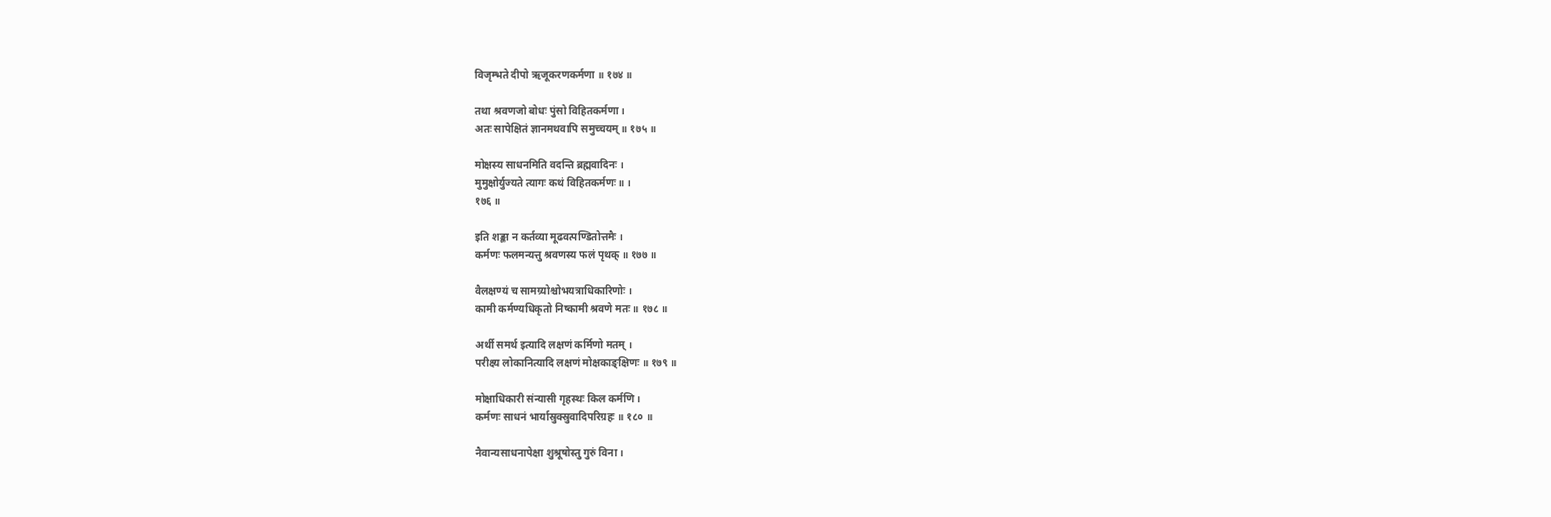विजृम्भते दीपो ऋजूकरणकर्मणा ॥ १७४ ॥

तथा श्रवणजो बोधः पुंसो विहितकर्मणा ।
अतः सापेक्षितं ज्ञानमथवापि समुच्चयम् ॥ १७५ ॥

मोक्षस्य साधनमिति वदन्ति ब्रह्मवादिनः ।
मुमुक्षोर्युज्यते त्यागः कथं विहितकर्मणः ॥ ।
१७६ ॥

इति शङ्का न कर्तव्या मूढवत्पण्डितोत्तमैः ।
कर्मणः फलमन्यत्तु श्रवणस्य फलं पृथक् ॥ १७७ ॥

वैलक्षण्यं च सामग्र्योश्चोभयत्राधिकारिणोः ।
कामी कर्मण्यधिकृतो निष्कामी श्रवणे मतः ॥ १७८ ॥

अर्थी समर्थ इत्यादि लक्षणं कर्मिणो मतम् ।
परीक्ष्य लोकानित्यादि लक्षणं मोक्षकाङ्क्षिणः ॥ १७९ ॥

मोक्षाधिकारी संन्यासी गृहस्थः किल कर्मणि ।
कर्मणः साधनं भार्यास्रुक्स्रुवादिपरिग्रहः ॥ १८० ॥

नैवान्यसाधनापेक्षा शुश्रूषोस्तु गुरुं विना ।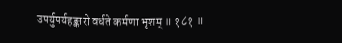उपर्युपर्यहङ्कारो वर्धते कर्मणा भृशम् ॥ १८१ ॥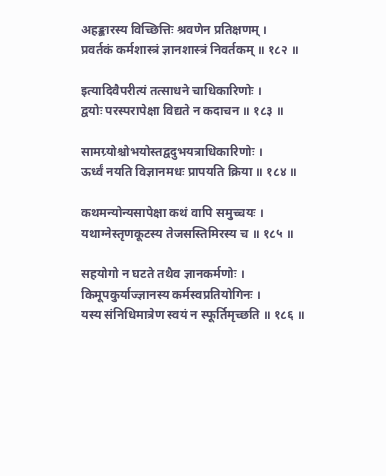अहङ्कारस्य विच्छित्तिः श्रवणेन प्रतिक्षणम् ।
प्रवर्तकं कर्मशास्त्रं ज्ञानशास्त्रं निवर्तकम् ॥ १८२ ॥

इत्यादिवैपरीत्यं तत्साधने चाधिकारिणोः ।
द्वयोः परस्परापेक्षा विद्यते न कदाचन ॥ १८३ ॥

सामग्र्योश्चोभयोस्तद्वदुभयत्राधिकारिणोः ।
ऊर्ध्वं नयति विज्ञानमधः प्रापयति क्रिया ॥ १८४ ॥

कथमन्योन्यसापेक्षा कथं वापि समुच्चयः ।
यथाग्नेस्तृणकूटस्य तेजसस्तिमिरस्य च ॥ १८५ ॥

सहयोगो न घटते तथैव ज्ञानकर्मणोः ।
किमूपकुर्याज्ज्ञानस्य कर्मस्वप्रतियोगिनः ।
यस्य संनिधिमात्रेण स्वयं न स्फूर्तिमृच्छति ॥ १८६ ॥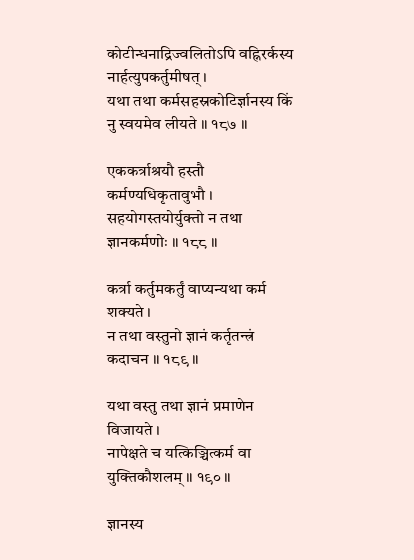कोटीन्धनाद्रिज्वलितोऽपि वह्निरर्कस्य नार्हत्युपकर्तुमीषत् ।
यथा तथा कर्मसहस्रकोटिर्ज्ञानस्य किं नु स्वयमेव लीयते ॥ १८७ ॥

एककर्त्राश्रयौ हस्तौ कर्मण्यधिकृतावुभौ ।
सहयोगस्तयोर्युक्तो न तथा ज्ञानकर्मणोः ॥ १८८ ॥

कर्त्रा कर्तुमकर्तुं वाप्यन्यथा कर्म शक्यते ।
न तथा वस्तुनो ज्ञानं कर्तृतन्त्रं कदाचन ॥ १८९ ॥

यथा वस्तु तथा ज्ञानं प्रमाणेन विजायते ।
नापेक्षते च यत्किञ्चित्कर्म वा युक्तिकौशलम् ॥ १९० ॥

ज्ञानस्य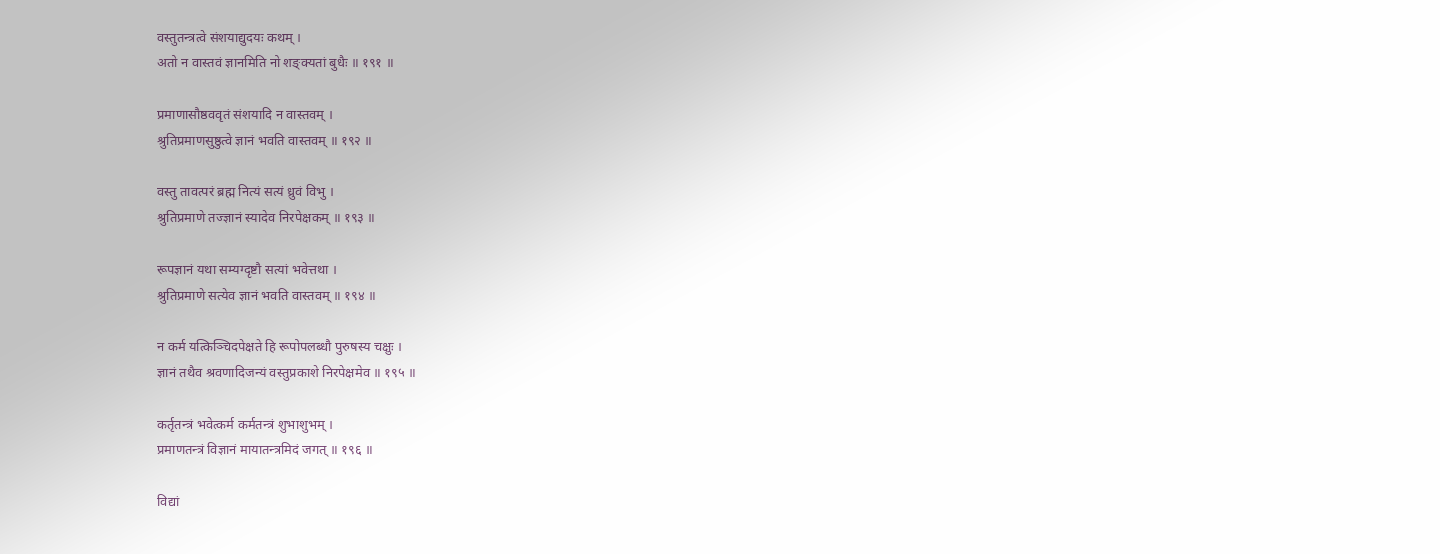वस्तुतन्त्रत्वे संशयाद्युदयः कथम् ।
अतो न वास्तवं ज्ञानमिति नो शङ्क्यतां बुधैः ॥ १९१ ॥

प्रमाणासौष्ठववृतं संशयादि न वास्तवम् ।
श्रुतिप्रमाणसुष्ठुत्वे ज्ञानं भवति वास्तवम् ॥ १९२ ॥

वस्तु तावत्परं ब्रह्म नित्यं सत्यं ध्रुवं विभु ।
श्रुतिप्रमाणे तज्ज्ञानं स्यादेव निरपेक्षकम् ॥ १९३ ॥

रूपज्ञानं यथा सम्यग्दृष्टौ सत्यां भवेत्तथा ।
श्रुतिप्रमाणे सत्येव ज्ञानं भवति वास्तवम् ॥ १९४ ॥

न कर्म यत्किञ्चिदपेक्षते हि रूपोपलब्धौ पुरुषस्य चक्षुः ।
ज्ञानं तथैव श्रवणादिजन्यं वस्तुप्रकाशे निरपेक्षमेव ॥ १९५ ॥

कर्तृतन्त्रं भवेत्कर्म कर्मतन्त्रं शुभाशुभम् ।
प्रमाणतन्त्रं विज्ञानं मायातन्त्रमिदं जगत् ॥ १९६ ॥

विद्यां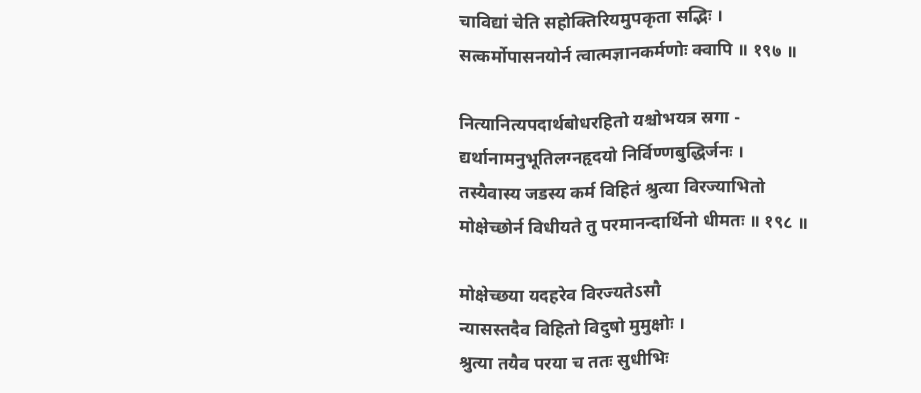चाविद्यां चेति सहोक्तिरियमुपकृता सद्भिः ।
सत्कर्मोपासनयोर्न त्वात्मज्ञानकर्मणोः क्वापि ॥ १९७ ॥

नित्यानित्यपदार्थबोधरहितो यश्चोभयत्र स्रगा -
द्यर्थानामनुभूतिलग्नहृदयो निर्विण्णबुद्धिर्जनः ।
तस्यैवास्य जडस्य कर्म विहितं श्रुत्या विरज्याभितो
मोक्षेच्छोर्न विधीयते तु परमानन्दार्थिनो धीमतः ॥ १९८ ॥

मोक्षेच्छया यदहरेव विरज्यतेऽसौ
न्यासस्तदैव विहितो विदुषो मुमुक्षोः ।
श्रुत्या तयैव परया च ततः सुधीभिः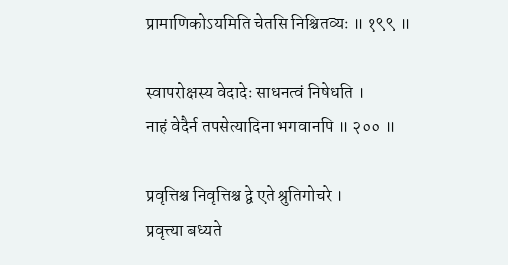प्रामाणिकोऽयमिति चेतसि निश्चितव्यः ॥ १९९ ॥

स्वापरोक्षस्य वेदादेः साधनत्वं निषेधति ।
नाहं वेदैर्न तपसेत्यादिना भगवानपि ॥ २०० ॥

प्रवृत्तिश्च निवृत्तिश्च द्वे एते श्रुतिगोचरे ।
प्रवृत्त्या बध्यते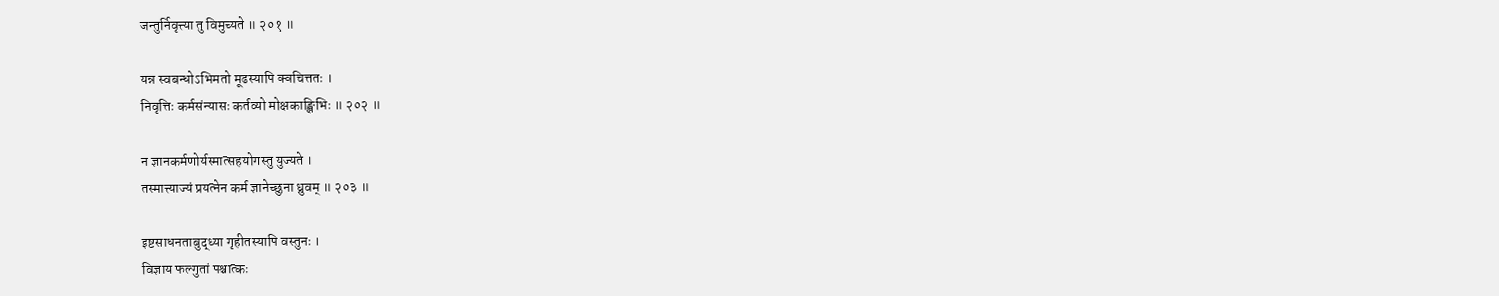जन्तुर्निवृत्त्या तु विमुच्यते ॥ २०१ ॥

यन्न स्वबन्धोऽभिमतो मूढस्यापि क्वचित्ततः ।
निवृत्तिः कर्मसंन्यासः कर्तव्यो मोक्षकाङ्क्षिभिः ॥ २०२ ॥

न ज्ञानकर्मणोर्यस्मात्सहयोगस्तु युज्यते ।
तस्मात्त्याज्यं प्रयत्नेन कर्म ज्ञानेच्छुना ध्रुवम् ॥ २०३ ॥

इष्टसाधनताबुद्ध्या गृहीतस्यापि वस्तुनः ।
विज्ञाय फल्गुतां पश्चात्कः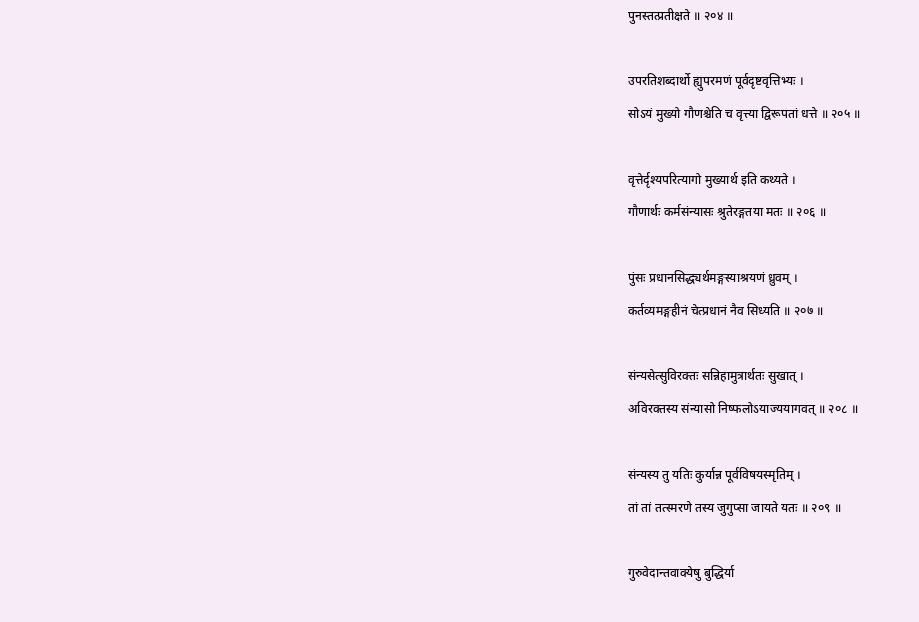पुनस्तत्प्रतीक्षते ॥ २०४ ॥

उपरतिशब्दार्थो ह्युपरमणं पूर्वदृष्टवृत्तिभ्यः ।
सोऽयं मुख्यो गौणश्चेति च वृत्त्या द्विरूपतां धत्ते ॥ २०५ ॥

वृत्तेर्दृश्यपरित्यागो मुख्यार्थ इति कथ्यते ।
गौणार्थः कर्मसंन्यासः श्रुतेरङ्गतया मतः ॥ २०६ ॥

पुंसः प्रधानसिद्ध्यर्थमङ्गस्याश्रयणं ध्रुवम् ।
कर्तव्यमङ्गहीनं चेत्प्रधानं नैव सिध्यति ॥ २०७ ॥

संन्यसेत्सुविरक्तः सन्निहामुत्रार्थतः सुखात् ।
अविरक्तस्य संन्यासो निष्फलोऽयाज्ययागवत् ॥ २०८ ॥

संन्यस्य तु यतिः कुर्यान्न पूर्वविषयस्मृतिम् ।
तां तां तत्स्मरणे तस्य जुगुप्सा जायते यतः ॥ २०९ ॥

गुरुवेदान्तवाक्येषु बुद्धिर्या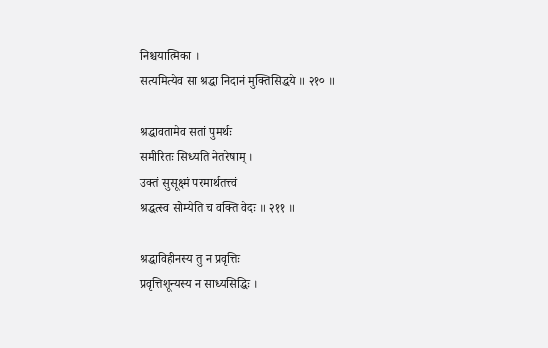निश्चयात्मिका ।
सत्यमित्येव सा श्रद्धा निदानं मुक्तिसिद्धये ॥ २१० ॥

श्रद्धावतामेव सतां पुमर्थः
समीरितः सिध्यति नेतरेषाम् ।
उक्तं सुसूक्ष्मं परमार्थतत्त्वं
श्रद्धत्स्व सोम्येति च वक्ति वेदः ॥ २११ ॥

श्रद्धाविहीनस्य तु न प्रवृत्तिः
प्रवृत्तिशून्यस्य न साध्यसिद्धिः ।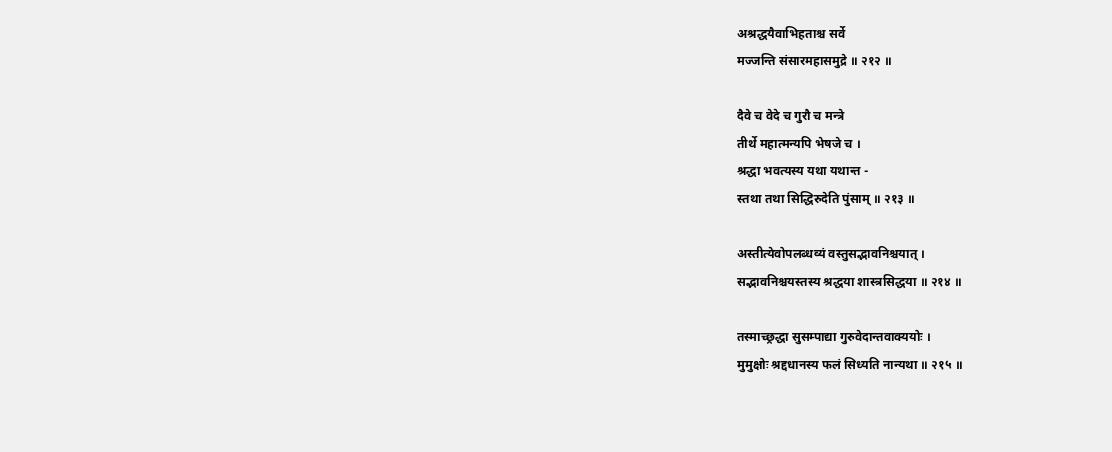अश्रद्धयैवाभिहताश्च सर्वे
मज्जन्ति संसारमहासमुद्रे ॥ २१२ ॥

दैवे च वेदे च गुरौ च मन्त्रे
तीर्थे महात्मन्यपि भेषजे च ।
श्रद्धा भवत्यस्य यथा यथान्त -
स्तथा तथा सिद्धिरुदेति पुंसाम् ॥ २१३ ॥

अस्तीत्येवोपलब्धव्यं वस्तुसद्भावनिश्चयात् ।
सद्भावनिश्चयस्तस्य श्रद्धया शास्त्रसिद्धया ॥ २१४ ॥

तस्माच्छ्रद्धा सुसम्पाद्या गुरुवेदान्तवाक्ययोः ।
मुमुक्षोः श्रद्दधानस्य फलं सिध्यति नान्यथा ॥ २१५ ॥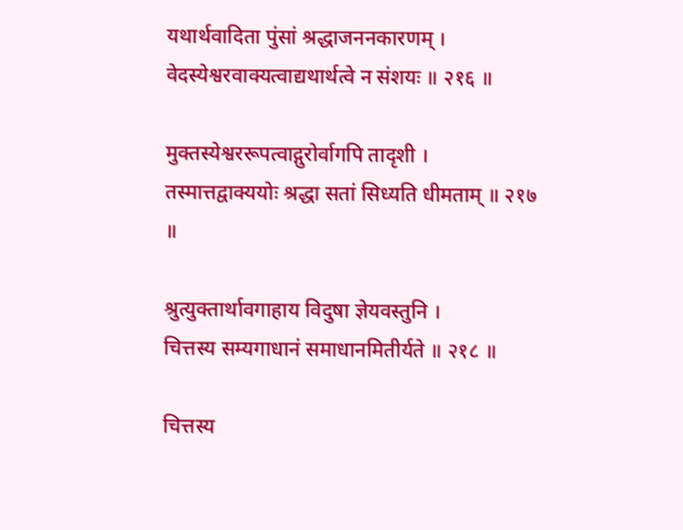यथार्थवादिता पुंसां श्रद्धाजननकारणम् ।
वेदस्येश्वरवाक्यत्वाद्यथार्थत्वे न संशयः ॥ २१६ ॥

मुक्तस्येश्वररूपत्वाद्गुरोर्वागपि तादृशी ।
तस्मात्तद्वाक्ययोः श्रद्धा सतां सिध्यति धीमताम् ॥ २१७ ॥

श्रुत्युक्तार्थावगाहाय विदुषा ज्ञेयवस्तुनि ।
चित्तस्य सम्यगाधानं समाधानमितीर्यते ॥ २१८ ॥

चित्तस्य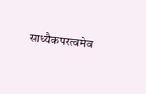साध्यैकपरत्वमेव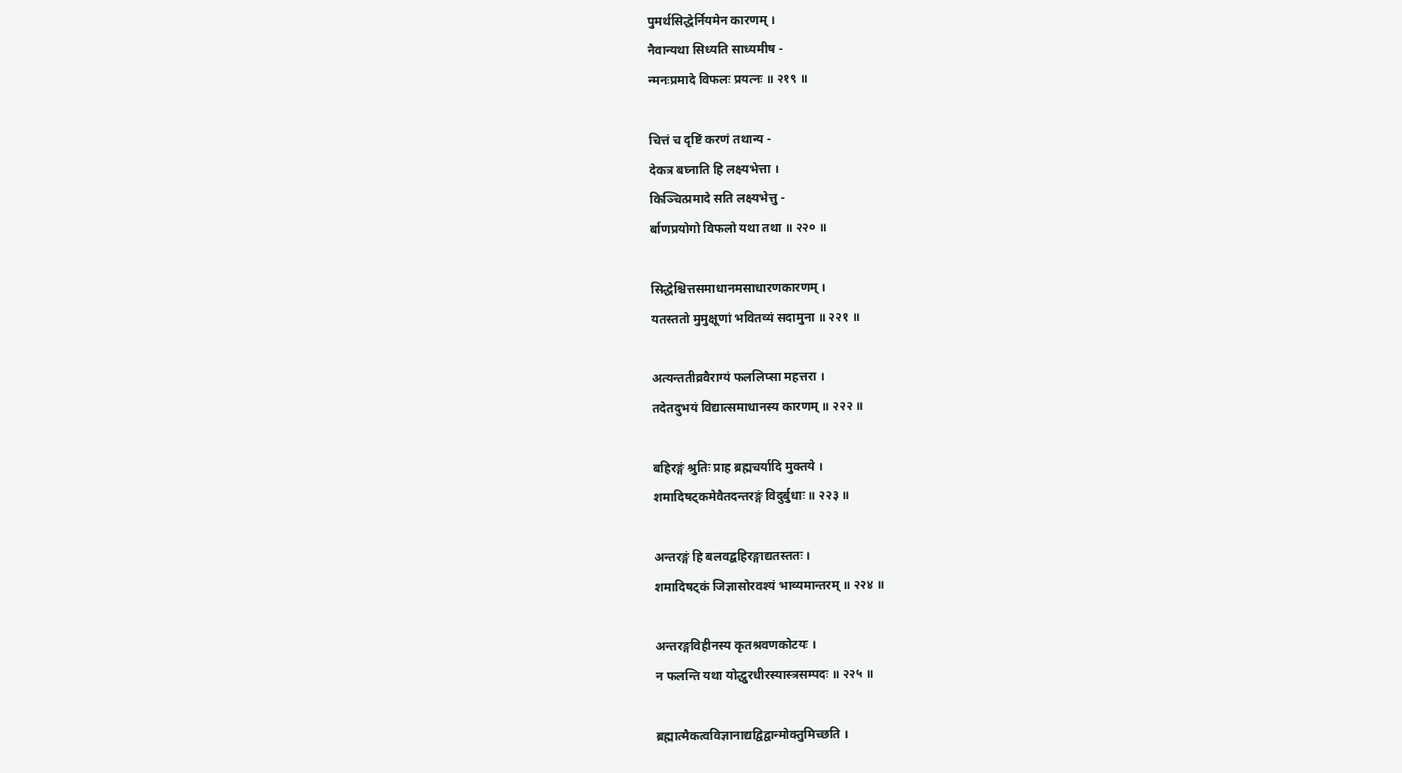पुमर्थसिद्धेर्नियमेन कारणम् ।
नैवान्यथा सिध्यति साध्यमीष -
न्मनःप्रमादे विफलः प्रयत्नः ॥ २१९ ॥

चित्तं च दृष्टिं करणं तथान्य -
देकत्र बघ्नाति हि लक्ष्यभेत्ता ।
किञ्चित्प्रमादे सति लक्ष्यभेत्तु -
र्बाणप्रयोगो विफलो यथा तथा ॥ २२० ॥

सिद्धेश्चित्तसमाधानमसाधारणकारणम् ।
यतस्ततो मुमुक्षूणां भवितव्यं सदामुना ॥ २२१ ॥

अत्यन्ततीव्रवैराग्यं फललिप्सा महत्तरा ।
तदेतदुभयं विद्यात्समाधानस्य कारणम् ॥ २२२ ॥

बहिरङ्गं श्रुतिः प्राह ब्रह्मचर्यादि मुक्तये ।
शमादिषट्कमेवैतदन्तरङ्गं विदुर्बुधाः ॥ २२३ ॥

अन्तरङ्गं हि बलवद्बहिरङ्गाद्यतस्ततः ।
शमादिषट्कं जिज्ञासोरवश्यं भाव्यमान्तरम् ॥ २२४ ॥

अन्तरङ्गविहीनस्य कृतश्रवणकोटयः ।
न फलन्ति यथा योद्धुरधीरस्यास्त्रसम्पदः ॥ २२५ ॥

ब्रह्मात्मैकत्वविज्ञानाद्यद्विद्वान्मोक्तुमिच्छति ।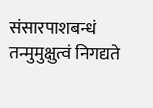संसारपाशबन्धं तन्मुमुक्षुत्वं निगद्यते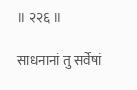॥ २२६ ॥

साधनानां तु सर्वेषां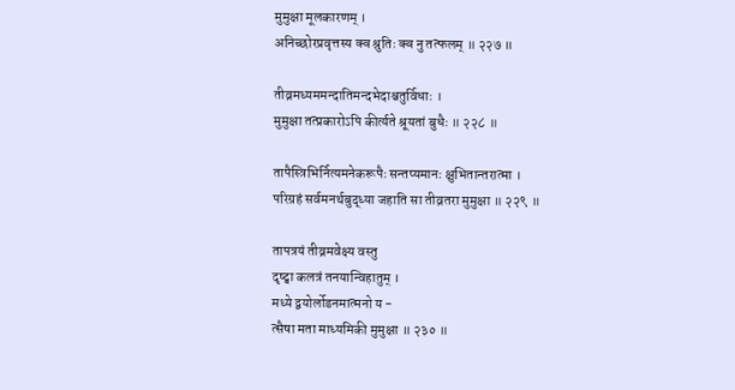मुमुक्षा मूलकारणम् ।
अनिच्छोरप्रवृत्तस्य क्व श्रुतिः क्व नु तत्फलम् ॥ २२७ ॥

तीव्रमध्यममन्दातिमन्दभेदाश्चतुर्विधाः ।
मुमुक्षा तत्प्रकारोऽपि कीर्त्यते श्रूयतां बुधैः ॥ २२८ ॥

तापैस्त्रिभिर्नित्यमनेकरूपैः सन्तप्यमानः क्षुभितान्तरात्मा ।
परिग्रहं सर्वमनर्थबुद्ध्या जहाति सा तीव्रतरा मुमुक्षा ॥ २२९ ॥

तापत्रयं तीव्रमवेक्ष्य वस्तु
दृष्ट्वा कलत्रं तनयान्विहातुम् ।
मध्ये द्वयोर्लोडनमात्मनो य -
त्सैषा मता माध्यमिकी मुमुक्षा ॥ २३० ॥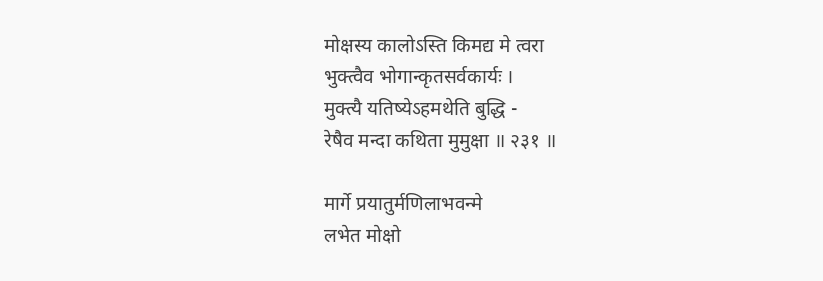मोक्षस्य कालोऽस्ति किमद्य मे त्वरा
भुक्त्वैव भोगान्कृतसर्वकार्यः ।
मुक्त्यै यतिष्येऽहमथेति बुद्धि -
रेषैव मन्दा कथिता मुमुक्षा ॥ २३१ ॥

मार्गे प्रयातुर्मणिलाभवन्मे
लभेत मोक्षो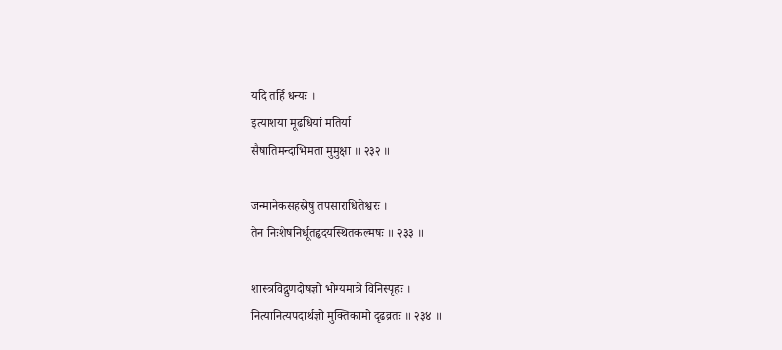यदि तर्हि धन्यः ।
इत्याशया मूढधियां मतिर्या
सैषातिमन्दाभिमता मुमुक्षा ॥ २३२ ॥

जन्मानेकसहस्रेषु तपसाराधितेश्वरः ।
तेन निःशेषनिर्धूतहृदयस्थितकल्मषः ॥ २३३ ॥

शास्त्रविद्गुणदोषज्ञो भोग्यमात्रे विनिस्पृहः ।
नित्यानित्यपदार्थज्ञो मुक्तिकामो दृढव्रतः ॥ २३४ ॥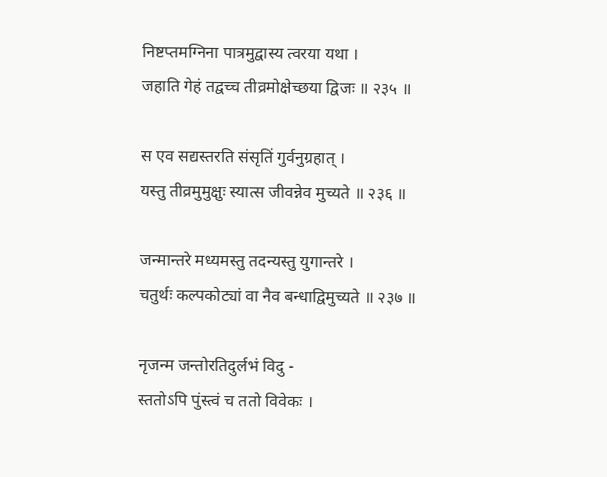निष्टप्तमग्निना पात्रमुद्वास्य त्वरया यथा ।
जहाति गेहं तद्वच्च तीव्रमोक्षेच्छया द्विजः ॥ २३५ ॥

स एव सद्यस्तरति संसृतिं गुर्वनुग्रहात् ।
यस्तु तीव्रमुमुक्षुः स्यात्स जीवन्नेव मुच्यते ॥ २३६ ॥

जन्मान्तरे मध्यमस्तु तदन्यस्तु युगान्तरे ।
चतुर्थः कल्पकोट्यां वा नैव बन्धाद्विमुच्यते ॥ २३७ ॥

नृजन्म जन्तोरतिदुर्लभं विदु -
स्ततोऽपि पुंस्त्वं च ततो विवेकः ।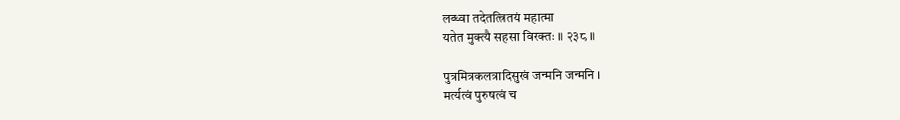लब्ध्वा तदेतत्त्रितयं महात्मा
यतेत मुक्त्यै सहसा विरक्तः ॥ २३८ ॥

पुत्रमित्रकलत्रादिसुखं जन्मनि जन्मनि ।
मर्त्यत्वं पुरुषत्वं च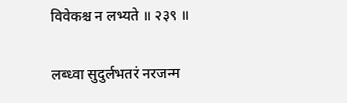विवेकश्च न लभ्यते ॥ २३९ ॥

लब्ध्वा सुदुर्लभतरं नरजन्म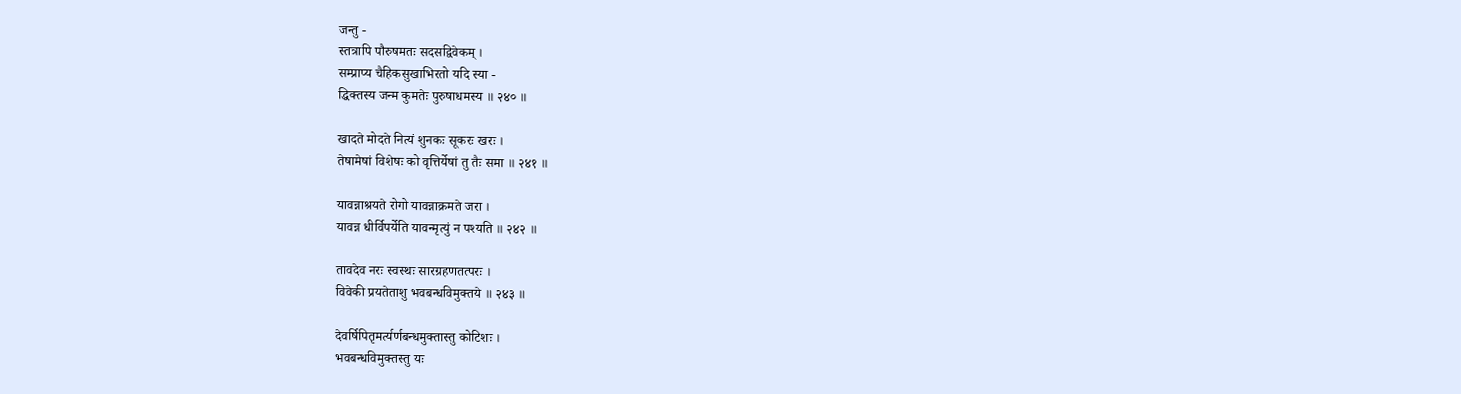जन्तु -
स्तत्रापि पौरुषमतः सदसद्विवेकम् ।
सम्प्राप्य चैहिकसुखाभिरतो यदि स्या -
द्धिक्तस्य जन्म कुमतेः पुरुषाधमस्य ॥ २४० ॥

खादते मोदते नित्यं शुनकः सूकरः खरः ।
तेषामेषां विशेषः को वृत्तिर्येषां तु तैः समा ॥ २४१ ॥

यावन्नाश्रयते रोगो यावन्नाक्रमते जरा ।
यावन्न धीर्विपर्येति यावन्मृत्युं न पश्यति ॥ २४२ ॥

तावदेव नरः स्वस्थः सारग्रहणतत्परः ।
विवेकी प्रयतेताशु भवबन्धविमुक्तये ॥ २४३ ॥

देवर्षिपितृमर्त्यर्णबन्धमुक्तास्तु कोटिशः ।
भवबन्धविमुक्तस्तु यः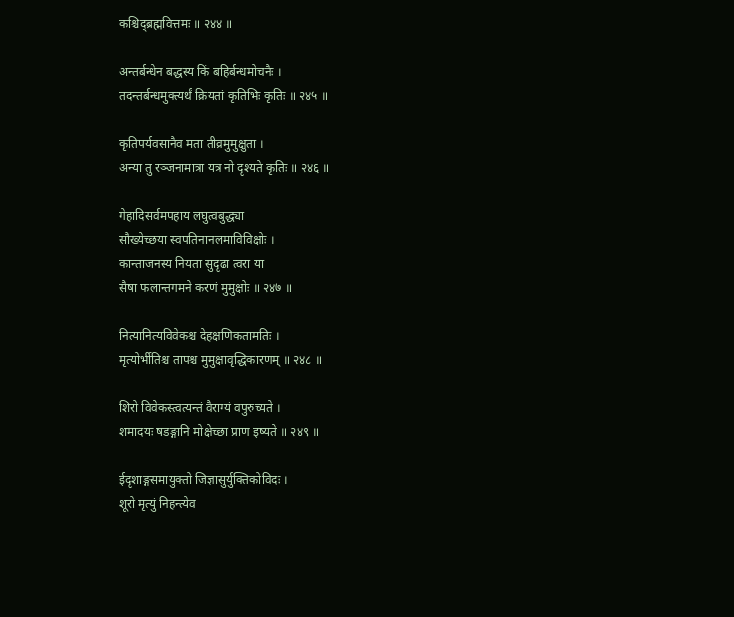कश्चिद्ब्रह्मवित्तमः ॥ २४४ ॥

अन्तर्बन्धेन बद्धस्य किं बहिर्बन्धमोचनैः ।
तदन्तर्बन्धमुक्त्यर्थं क्रियतां कृतिभिः कृतिः ॥ २४५ ॥

कृतिपर्यवसानैव मता तीव्रमुमुक्षुता ।
अन्या तु रञ्जनामात्रा यत्र नो दृश्यते कृतिः ॥ २४६ ॥

गेहादिसर्वमपहाय लघुत्वबुद्ध्या
सौख्येच्छया स्वपतिनानलमाविविक्षोः ।
कान्ताजनस्य नियता सुदृढा त्वरा या
सैषा फलान्तगमने करणं मुमुक्षोः ॥ २४७ ॥

नित्यानित्यविवेकश्च देहक्षणिकतामतिः ।
मृत्योर्भीतिश्च तापश्च मुमुक्षावृद्धिकारणम् ॥ २४८ ॥

शिरो विवेकस्त्वत्यन्तं वैराग्यं वपुरुच्यते ।
शमादयः षडङ्गानि मोक्षेच्छा प्राण इष्यते ॥ २४९ ॥

ईदृशाङ्गसमायुक्तो जिज्ञासुर्युक्तिकोविदः ।
शूरो मृत्युं निहन्त्येव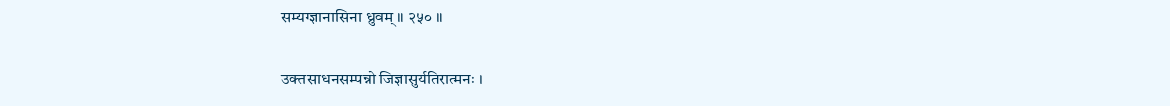सम्यग्ज्ञानासिना ध्रुवम् ॥ २५० ॥

उक्तसाधनसम्पन्नो जिज्ञासुर्यतिरात्मनः ।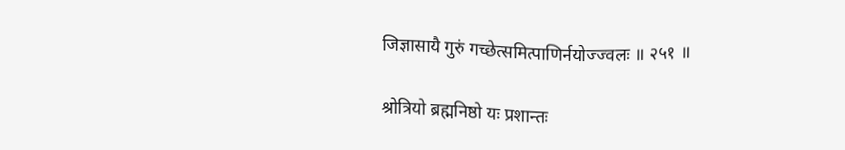जिज्ञासायै गुरुं गच्छेत्समित्पाणिर्नयोज्ज्वलः ॥ २५१ ॥

श्रोत्रियो ब्रह्मनिष्ठो यः प्रशान्तः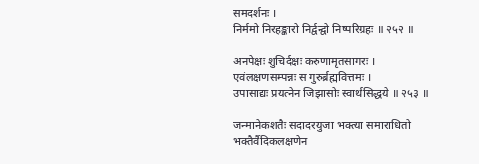समदर्शनः ।
निर्ममो निरहङ्कारो निर्द्वन्द्वो निष्परिग्रहः ॥ २५२ ॥

अनपेक्षः शुचिर्दक्षः करुणामृतसागरः ।
एवंलक्षणसम्पन्नः स गुरुर्ब्रह्मवित्तमः ।
उपासाद्यः प्रयत्नेन जिझासोः स्वार्थसिद्धये ॥ २५३ ॥

जन्मानेकशतैः सदादरयुजा भक्त्या समाराधितो
भक्तैर्वैदिकलक्षणेन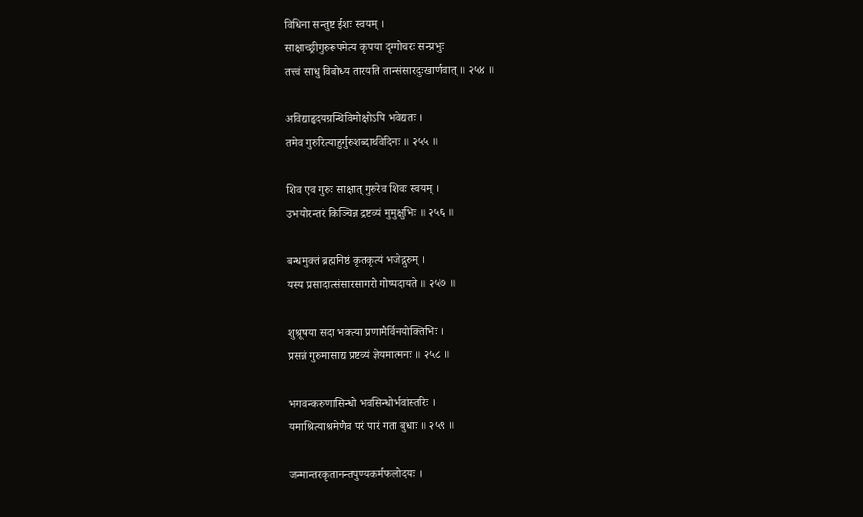विधिना सन्तुष्ट ईशः स्वयम् ।
साक्षाच्छ्रीगुरुरूपमेत्य कृपया दृग्गोचरः सन्प्रभुः
तत्त्वं साधु विबोध्य तारयति तान्संसारदुःखार्णवात् ॥ २५४ ॥

अविद्याहृदयग्रन्थिविमोक्षोऽपि भवेद्यतः ।
तमेव गुरुरित्याहुर्गुरुशब्दार्थवेदिनः ॥ २५५ ॥

शिव एव गुरुः साक्षात् गुरुरेव शिवः स्वयम् ।
उभयोरन्तरं किञ्चिन्न द्रष्टव्यं मुमुक्षुभिः ॥ २५६ ॥

बन्धमुक्तं ब्रह्मनिष्ठं कृतकृत्यं भजेद्गुरुम् ।
यस्य प्रसादात्संसारसागरो गोष्पदायते ॥ २५७ ॥

शुश्रूषया सदा भक्त्या प्रणामैर्विनयोक्तिभिः ।
प्रसन्नं गुरुमासाद्य प्रष्टव्यं ज्ञेयमात्मनः ॥ २५८ ॥

भगवन्करुणासिन्धो भवसिन्धोर्भवांस्तरिः ।
यमाश्रित्याश्रमेणैव परं पारं गता बुधाः ॥ २५९ ॥

जन्मान्तरकृतानन्तपुण्यकर्मफलोदयः ।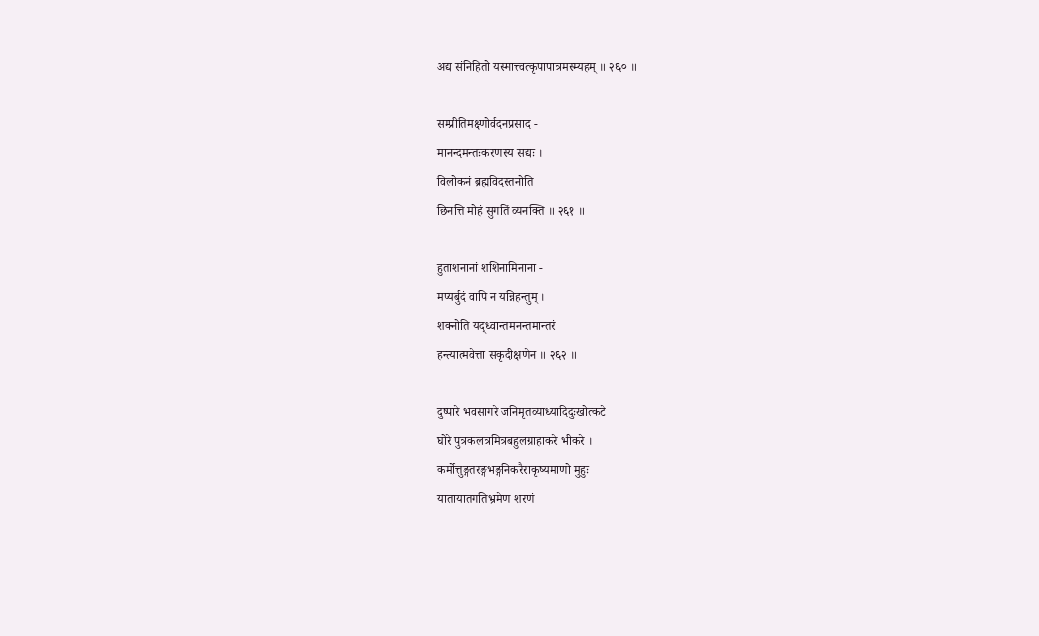अद्य संनिहितो यस्मात्त्वत्कृपापात्रमस्म्यहम् ॥ २६० ॥

सम्प्रीतिमक्ष्णोर्वदनप्रसाद -
मानन्दमन्तःकरणस्य सद्यः ।
विलोकनं ब्रह्मविदस्तनोति
छिनत्ति मोहं सुगतिं व्यनक्ति ॥ २६१ ॥

हुताशनानां शशिनामिनाना -
मप्यर्बुदं वापि न यन्निहन्तुम् ।
शक्नोति यद्ध्वान्तमनन्तमान्तरं
हन्त्यात्मवेत्ता सकृदीक्षणेन ॥ २६२ ॥

दुष्पारे भवसागरे जनिमृतव्याध्यादिदुःखोत्कटे
घोरे पुत्रकलत्रमित्रबहुलग्राहाकरे भीकरे ।
कर्मोत्तुङ्गतरङ्गभङ्गनिकरैराकृष्यमाणो मुहुः
यातायातगतिभ्रमेण शरणं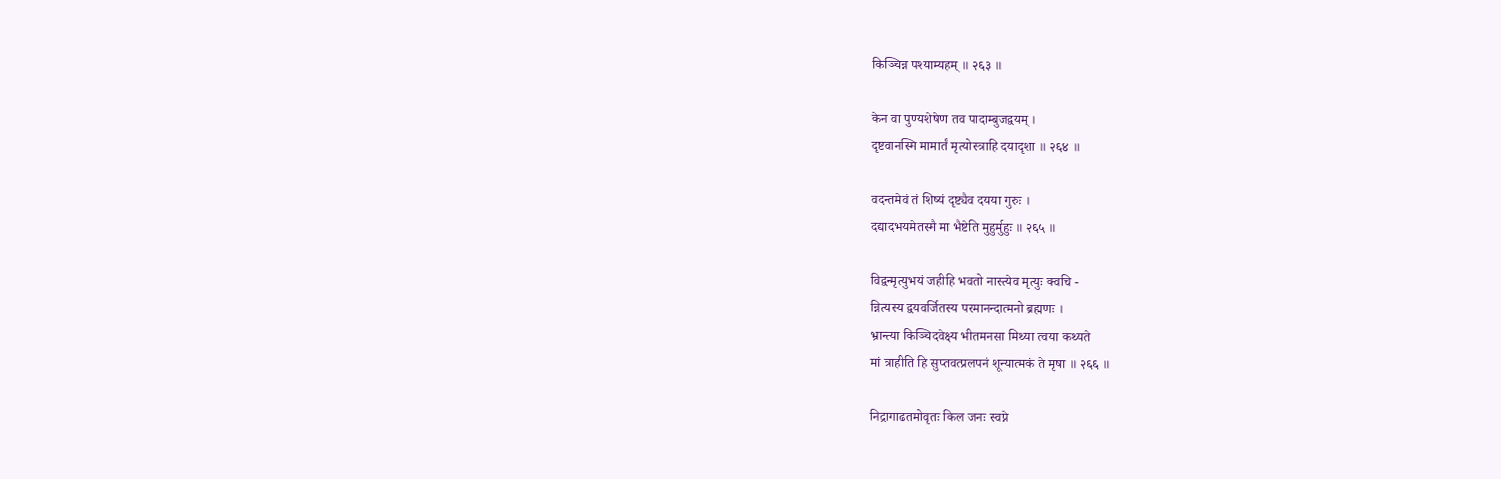किञ्चिन्न पश्याम्यहम् ॥ २६३ ॥

केन वा पुण्यशेषेण तव पादाम्बुजद्वयम् ।
दृष्टवानस्मि मामार्तं मृत्योस्त्राहि दयादृशा ॥ २६४ ॥

वदन्तमेवं तं शिष्यं दृष्ट्यैव दयया गुरुः ।
दद्यादभयमेतस्मै मा भैष्टेति मुहुर्मुहुः ॥ २६५ ॥

विद्वन्मृत्युभयं जहीहि भवतो नास्त्येव मृत्युः क्वचि -
न्नित्यस्य द्वयवर्जितस्य परमानन्दात्मनो ब्रह्मणः ।
भ्रान्त्या किञ्चिदवेक्ष्य भीतमनसा मिथ्या त्वया कथ्यते
मां त्राहीति हि सुप्तवत्प्रलपनं शून्यात्मकं ते मृषा ॥ २६६ ॥

निद्रागाढतमोवृतः किल जनः स्वप्ने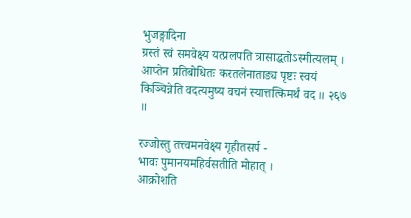भुजङ्गादिना
ग्रस्तं स्वं समवेक्ष्य यत्प्रलपति त्रासाद्धतोऽस्मीत्यलम् ।
आप्तेन प्रतिबोधितः करतलेनाताड्य पृष्टः स्वयं
किञ्चिन्नेति वदत्यमुष्य वचनं स्यात्तत्किमर्थं वद ॥ २६७ ॥

रज्जोस्तु तत्त्वमनवेक्ष्य गृहीतसर्प -
भावः पुमानयमहिर्वसतीति मोहात् ।
आक्रोशति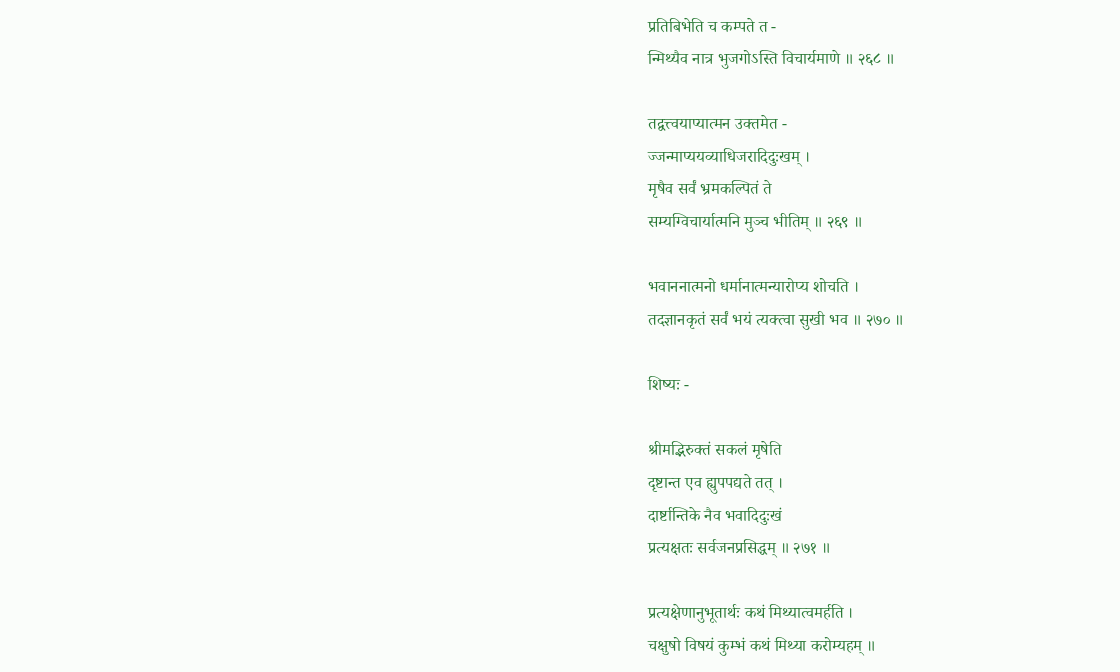प्रतिबिभेति च कम्पते त -
न्मिथ्यैव नात्र भुजगोऽस्ति विचार्यमाणे ॥ २६८ ॥

तद्वत्त्वयाप्यात्मन उक्तमेत -
ज्जन्माप्ययव्याधिजरादिदुःखम् ।
मृषैव सर्वं भ्रमकल्पितं ते
सम्यग्विचार्यात्मनि मुञ्च भीतिम् ॥ २६९ ॥

भवाननात्मनो धर्मानात्मन्यारोप्य शोचति ।
तदज्ञानकृतं सर्वं भयं त्यक्त्वा सुखी भव ॥ २७० ॥

शिष्यः -

श्रीमद्भिरुक्तं सकलं मृषेति
दृष्टान्त एव ह्युपपद्यते तत् ।
दार्ष्टान्तिके नैव भवादिदुःखं
प्रत्यक्षतः सर्वजनप्रसिद्धम् ॥ २७१ ॥

प्रत्यक्षेणानुभूतार्थः कथं मिथ्यात्वमर्हति ।
चक्षुषो विषयं कुम्भं कथं मिथ्या करोम्यहम् ॥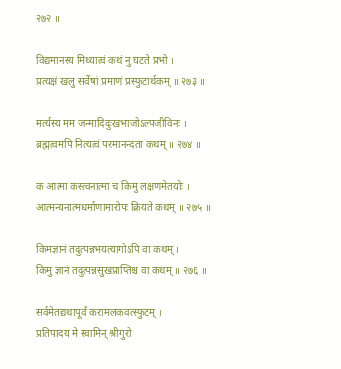२७२ ॥

विद्यमानस्य मिथ्यात्वं कथं नु घटते प्रभो ।
प्रत्यक्षं खलु सर्वेषां प्रमाणं प्रस्फुटार्थकम् ॥ २७३ ॥

मर्त्यस्य मम जन्मादिदुःखभाजोऽल्पजीविनः ।
ब्रह्मत्वमपि नित्यत्वं परमानन्दता कथम् ॥ २७४ ॥

क आत्मा कस्त्वनात्मा च किमु लक्षणमेतयोः ।
आत्मन्यनात्मधर्माणामारोपः क्रियते कथम् ॥ २७५ ॥

किमज्ञानं तदुत्पन्नभयत्यागोऽपि वा कथम् ।
किमु ज्ञानं तदुत्पन्नसुखप्राप्तिश्च वा कथम् ॥ २७६ ॥

सर्वमेतद्यथापूर्वं करामलकवत्स्फुटम् ।
प्रतिपादय मे स्वामिन् श्रीगुरो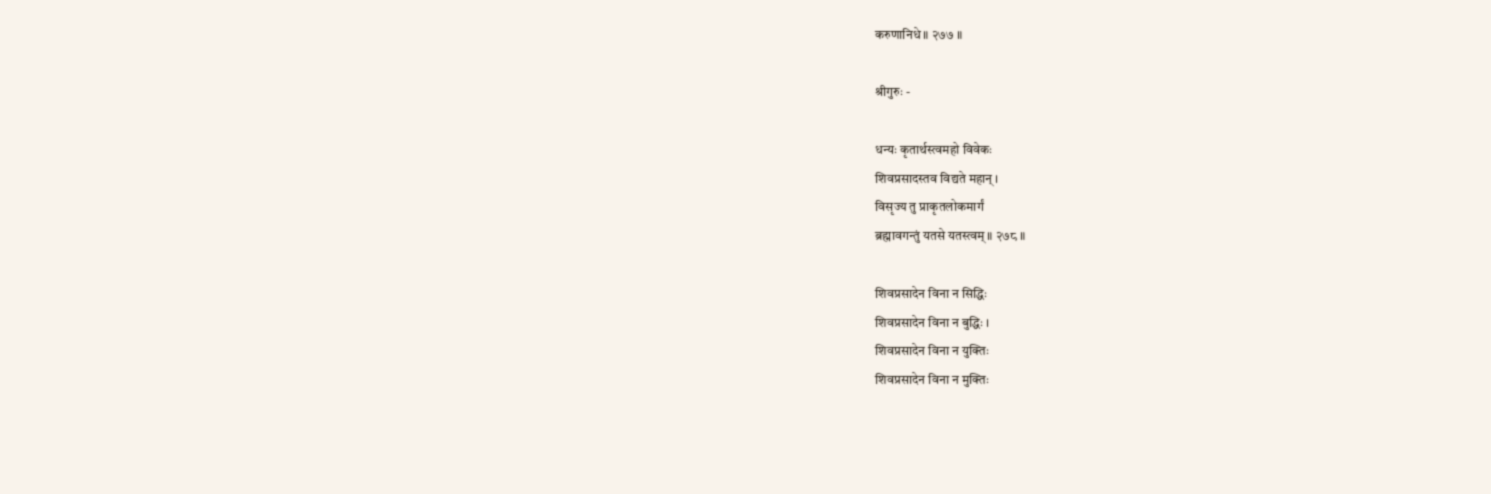करुणानिधे ॥ २७७ ॥

श्रीगुरुः -

धन्यः कृतार्थस्त्वमहो विवेकः
शिवप्रसादस्तव विद्यते महान् ।
विसृज्य तु प्राकृतलोकमार्गं
ब्रह्मावगन्तुं यतसे यतस्त्वम् ॥ २७८ ॥

शिवप्रसादेन विना न सिद्धिः
शिवप्रसादेन विना न बुद्धिः ।
शिवप्रसादेन विना न युक्तिः
शिवप्रसादेन विना न मुक्तिः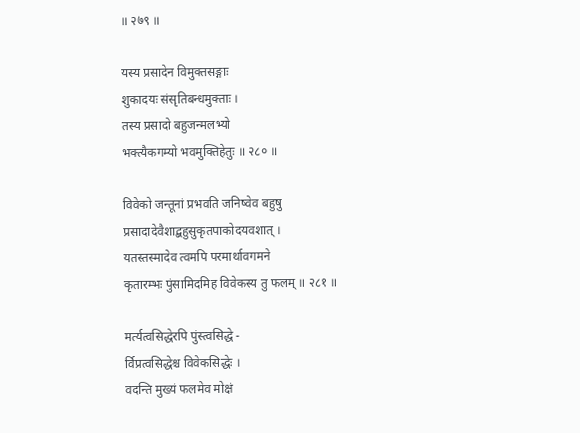॥ २७९ ॥

यस्य प्रसादेन विमुक्तसङ्गाः
शुकादयः संसृतिबन्धमुक्ताः ।
तस्य प्रसादो बहुजन्मलभ्यो
भक्त्यैकगम्यो भवमुक्तिहेतुः ॥ २८० ॥

विवेको जन्तूनां प्रभवति जनिष्वेव बहुषु
प्रसादादेवैशाद्बहुसुकृतपाकोदयवशात् ।
यतस्तस्मादेव त्वमपि परमार्थावगमने
कृतारम्भः पुंसामिदमिह विवेकस्य तु फलम् ॥ २८१ ॥

मर्त्यत्वसिद्धेरपि पुंस्त्वसिद्धे -
र्विप्रत्वसिद्धेश्च विवेकसिद्धेः ।
वदन्ति मुख्यं फलमेव मोक्षं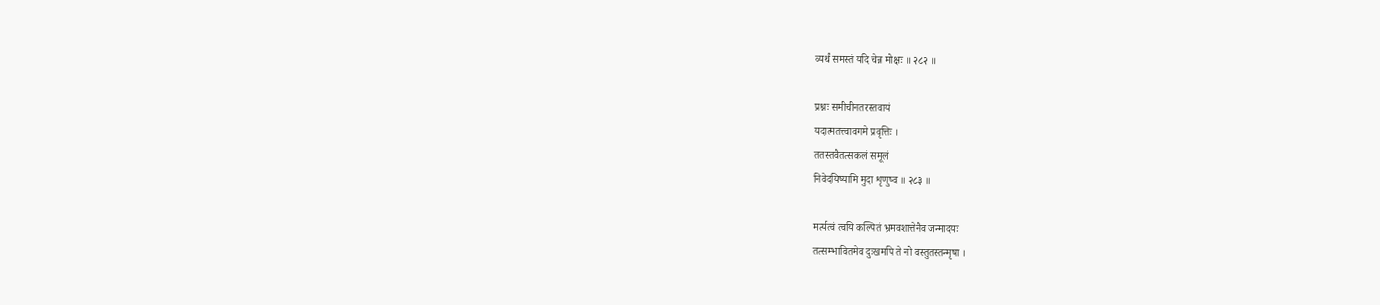व्यर्थं समस्तं यदि चेन्न मोक्षः ॥ २८२ ॥

प्रश्नः समीचीनतरस्तवायं
यदात्मतत्त्वावगमे प्रवृत्तिः ।
ततस्तवैतत्सकलं समूलं
निवेदयिष्यामि मुदा शृणुष्व ॥ २८३ ॥

मर्त्यत्वं त्वयि कल्पितं भ्रमवशात्तेनैव जन्मादयः
तत्सम्भावितमेव दुःखमपि ते नो वस्तुतस्तन्मृषा ।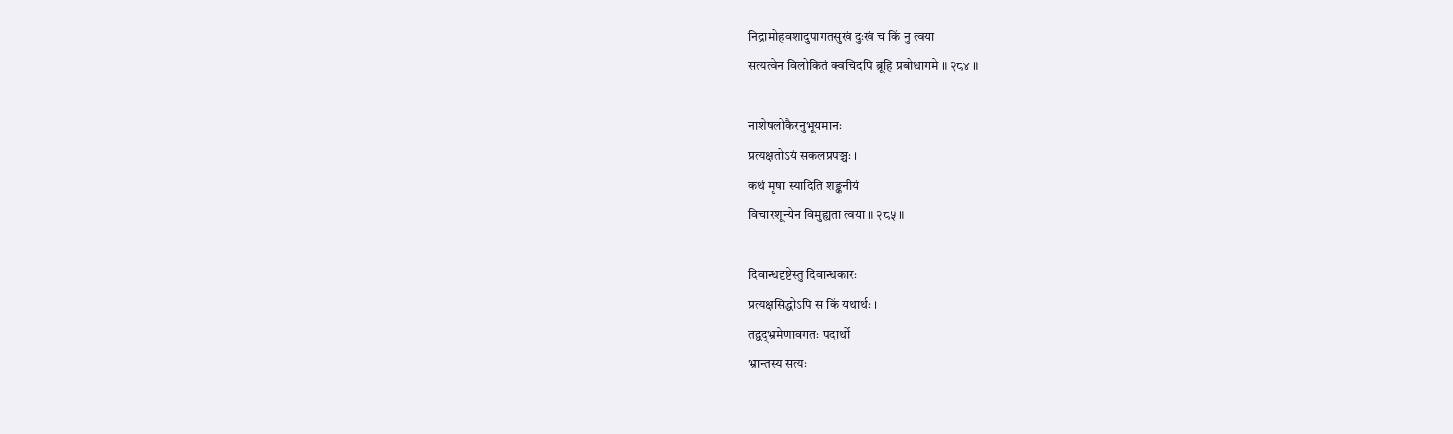निद्रामोहवशादुपागतसुखं दुःखं च किं नु त्वया
सत्यत्वेन विलोकितं क्वचिदपि ब्रूहि प्रबोधागमे ॥ २८४ ॥

नाशेषलोकैरनुभूयमानः
प्रत्यक्षतोऽयं सकलप्रपञ्चः ।
कथं मृषा स्यादिति शङ्कनीयं
विचारशून्येन विमुह्यता त्वया ॥ २८५ ॥

दिवान्धदृष्टेस्तु दिवान्धकारः
प्रत्यक्षसिद्धोऽपि स किं यथार्थः ।
तद्वद्भ्रमेणावगतः पदार्थो
भ्रान्तस्य सत्यः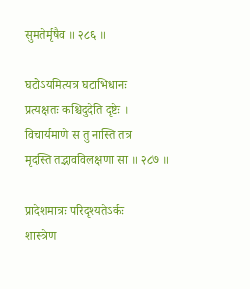सुमतेर्मृषैव ॥ २८६ ॥

घटोऽयमित्यत्र घटाभिधानः
प्रत्यक्षतः कश्चिदुदेति दृष्टेः ।
विचार्यमाणे स तु नास्ति तत्र
मृदस्ति तद्भावविलक्षणा सा ॥ २८७ ॥

प्रादेशमात्रः परिदृश्यतेऽर्कः
शास्त्रेण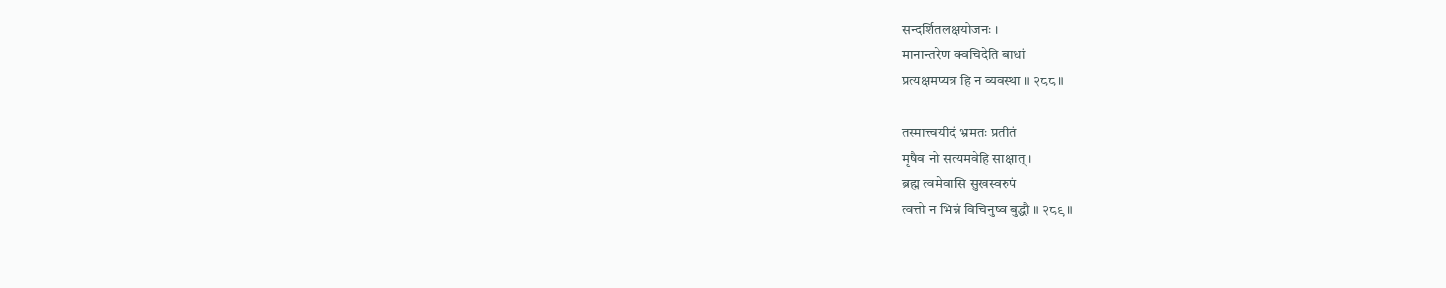सन्दर्शितलक्षयोजनः ।
मानान्तरेण क्वचिदेति बाधां
प्रत्यक्षमप्यत्र हि न व्यवस्था ॥ २८८ ॥

तस्मात्त्वयीदं भ्रमतः प्रतीतं
मृषैव नो सत्यमवेहि साक्षात् ।
ब्रह्म त्वमेवासि सुखस्वरुपं
त्वत्तो न भिन्नं विचिनुष्व बुद्धौ ॥ २८९ ॥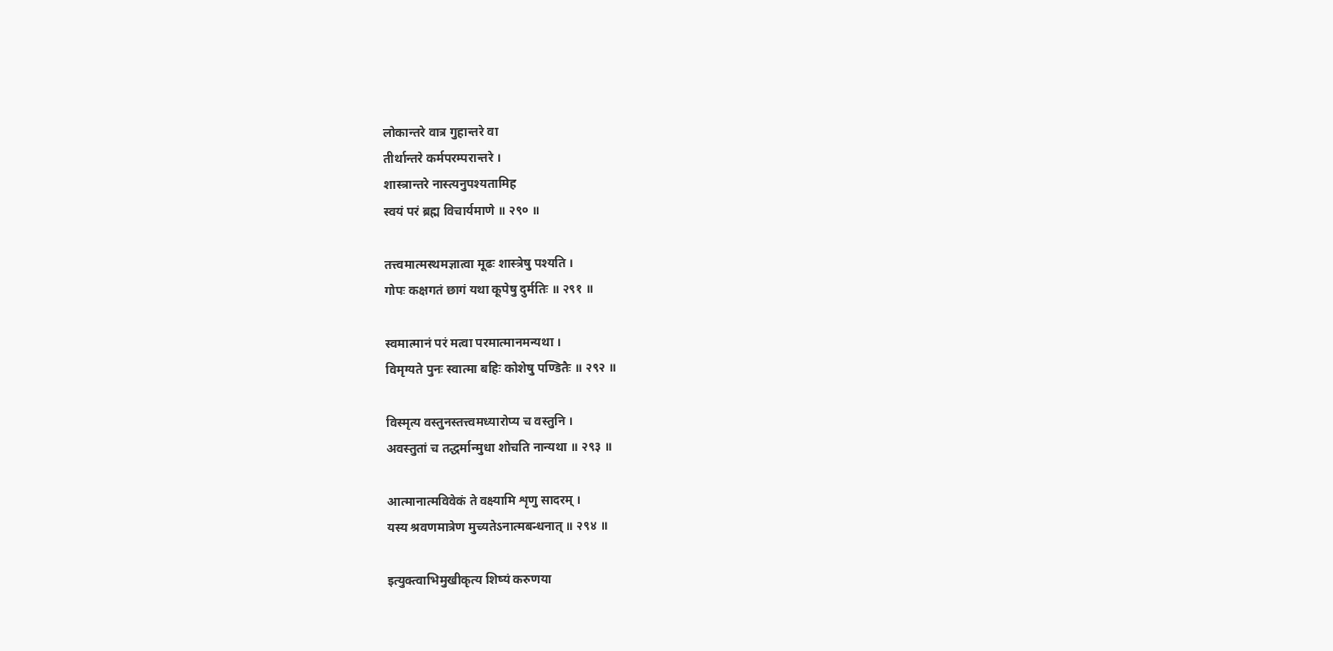लोकान्तरे वात्र गुहान्तरे वा
तीर्थान्तरे कर्मपरम्परान्तरे ।
शास्त्रान्तरे नास्त्यनुपश्यतामिह
स्वयं परं ब्रह्म विचार्यमाणे ॥ २९० ॥

तत्त्वमात्मस्थमज्ञात्वा मूढः शास्त्रेषु पश्यति ।
गोपः कक्षगतं छागं यथा कूपेषु दुर्मतिः ॥ २९१ ॥

स्वमात्मानं परं मत्वा परमात्मानमन्यथा ।
विमृग्यते पुनः स्वात्मा बहिः कोशेषु पण्डितैः ॥ २९२ ॥

विस्मृत्य वस्तुनस्तत्त्वमध्यारोप्य च वस्तुनि ।
अवस्तुतां च तद्धर्मान्मुधा शोचति नान्यथा ॥ २९३ ॥

आत्मानात्मविवेकं ते वक्ष्यामि शृणु सादरम् ।
यस्य श्रवणमात्रेण मुच्यतेऽनात्मबन्धनात् ॥ २९४ ॥

इत्युक्त्वाभिमुखीकृत्य शिष्यं करुणया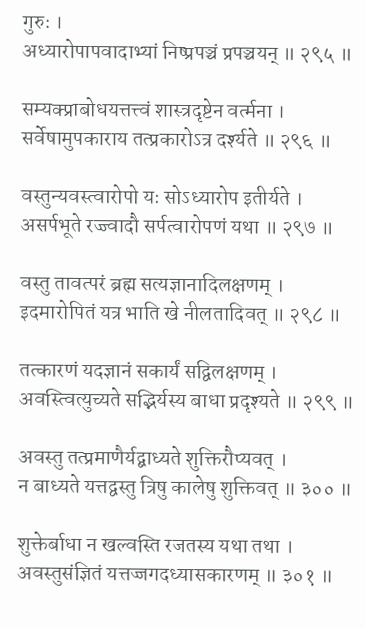गुरुः ।
अध्यारोपापवादाभ्यां निष्प्रपञ्चं प्रपञ्चयन् ॥ २९५ ॥

सम्यक्प्राबोधयत्तत्त्वं शास्त्रदृष्टेन वर्त्मना ।
सर्वेषामुपकाराय तत्प्रकारोऽत्र दर्श्यते ॥ २९६ ॥

वस्तुन्यवस्त्वारोपो यः सोऽध्यारोप इतीर्यते ।
असर्पभूते रज्ज्वादौ सर्पत्वारोपणं यथा ॥ २९७ ॥

वस्तु तावत्परं ब्रह्म सत्यज्ञानादिलक्षणम् ।
इदमारोपितं यत्र भाति खे नीलतादिवत् ॥ २९८ ॥

तत्कारणं यदज्ञानं सकार्यं सद्विलक्षणम् ।
अवस्त्वित्युच्यते सद्भिर्यस्य बाधा प्रदृश्यते ॥ २९९ ॥

अवस्तु तत्प्रमाणैर्यद्बाध्यते शुक्तिरौप्यवत् ।
न बाध्यते यत्तद्वस्तु त्रिषु कालेषु शुक्तिवत् ॥ ३०० ॥

शुक्तेर्बाधा न खल्वस्ति रजतस्य यथा तथा ।
अवस्तुसंज्ञितं यत्तज्जगदध्यासकारणम् ॥ ३०१ ॥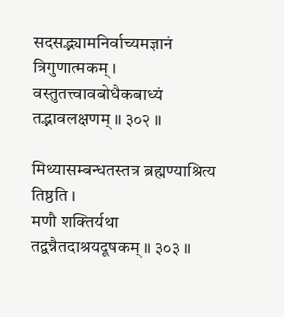सदसद्भ्यामनिर्वाच्यमज्ञानं त्रिगुणात्मकम् ।
वस्तुतत्त्वावबोधैकबाध्यं तद्भावलक्षणम् ॥ ३०२ ॥

मिथ्यासम्बन्धतस्तत्र ब्रह्मण्याश्रित्य तिष्ठति ।
मणौ शक्तिर्यथा तद्वन्नैतदाश्रयदूषकम् ॥ ३०३ ॥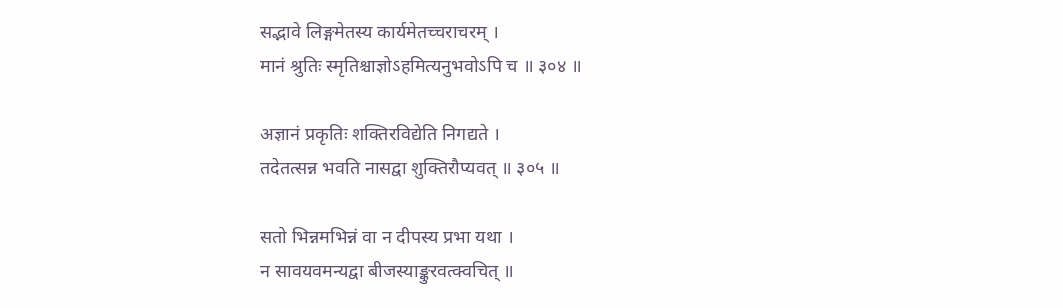सद्भावे लिङ्गमेतस्य कार्यमेतच्चराचरम् ।
मानं श्रुतिः स्मृतिश्चाज्ञोऽहमित्यनुभवोऽपि च ॥ ३०४ ॥

अज्ञानं प्रकृतिः शक्तिरविद्येति निगद्यते ।
तदेतत्सन्न भवति नासद्वा शुक्तिरौप्यवत् ॥ ३०५ ॥

सतो भिन्नमभिन्नं वा न दीपस्य प्रभा यथा ।
न सावयवमन्यद्वा बीजस्याङ्कुरवत्क्वचित् ॥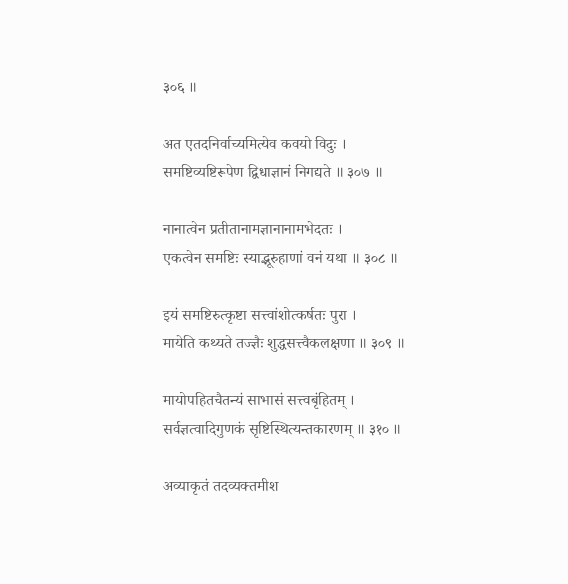३०६ ॥

अत एतदनिर्वाच्यमित्येव कवयो विदुः ।
समष्टिव्यष्टिरूपेण द्विधाज्ञानं निगद्यते ॥ ३०७ ॥

नानात्वेन प्रतीतानामज्ञानानामभेदतः ।
एकत्वेन समष्टिः स्याद्भूरुहाणां वनं यथा ॥ ३०८ ॥

इयं समष्टिरुत्कृष्टा सत्त्वांशोत्कर्षतः पुरा ।
मायेति कथ्यते तज्ज्ञैः शुद्धसत्त्वैकलक्षणा ॥ ३०९ ॥

मायोपहितचैतन्यं साभासं सत्त्वबृंहितम् ।
सर्वज्ञत्वादिगुणकं सृष्टिस्थित्यन्तकारणम् ॥ ३१० ॥

अव्याकृतं तदव्यक्तमीश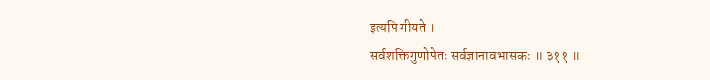इत्यपि गीयते ।
सर्वशक्तिगुणोपेतः सर्वज्ञानावभासकः ॥ ३११ ॥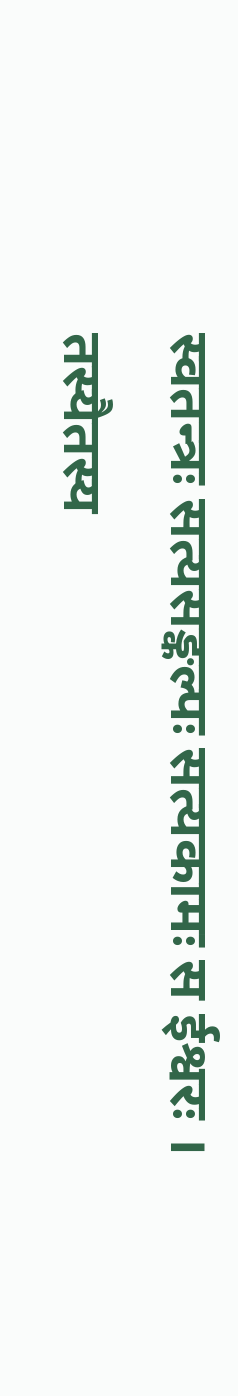स्वतन्त्रः सत्यसङ्कल्पः सत्यकामः स ईश्वरः ।
तस्यैतस्य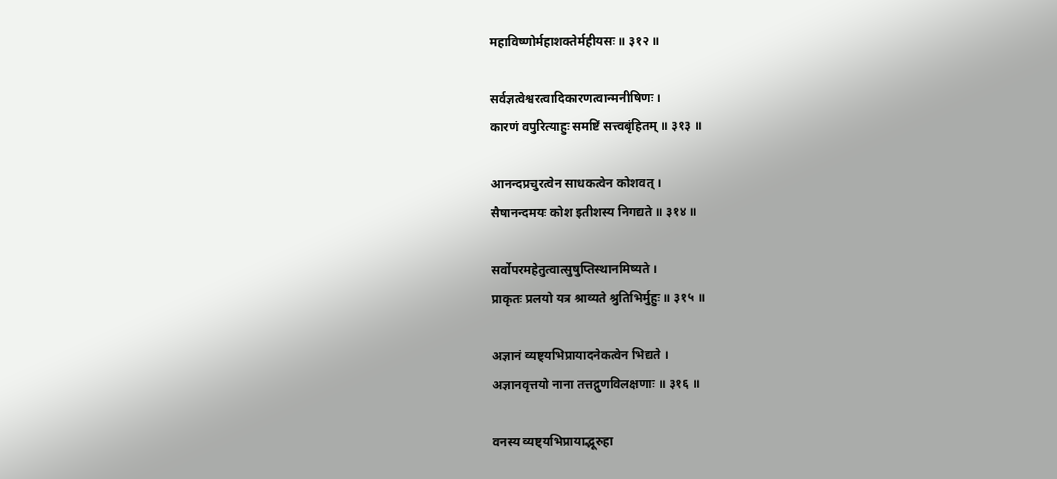महाविष्णोर्महाशक्तेर्महीयसः ॥ ३१२ ॥

सर्वज्ञत्वेश्वरत्वादिकारणत्वान्मनीषिणः ।
कारणं वपुरित्याहुः समष्टिं सत्त्वबृंहितम् ॥ ३१३ ॥

आनन्दप्रचुरत्वेन साधकत्वेन कोशवत् ।
सैषानन्दमयः कोश इतीशस्य निगद्यते ॥ ३१४ ॥

सर्वोपरमहेतुत्वात्सुषुप्तिस्थानमिष्यते ।
प्राकृतः प्रलयो यत्र श्राव्यते श्रुतिभिर्मुहुः ॥ ३१५ ॥

अज्ञानं व्यष्ट्यभिप्रायादनेकत्वेन भिद्यते ।
अज्ञानवृत्तयो नाना तत्तद्गुणविलक्षणाः ॥ ३१६ ॥

वनस्य व्यष्ट्यभिप्रायाद्भूरुहा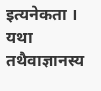इत्यनेकता ।
यथा तथैवाज्ञानस्य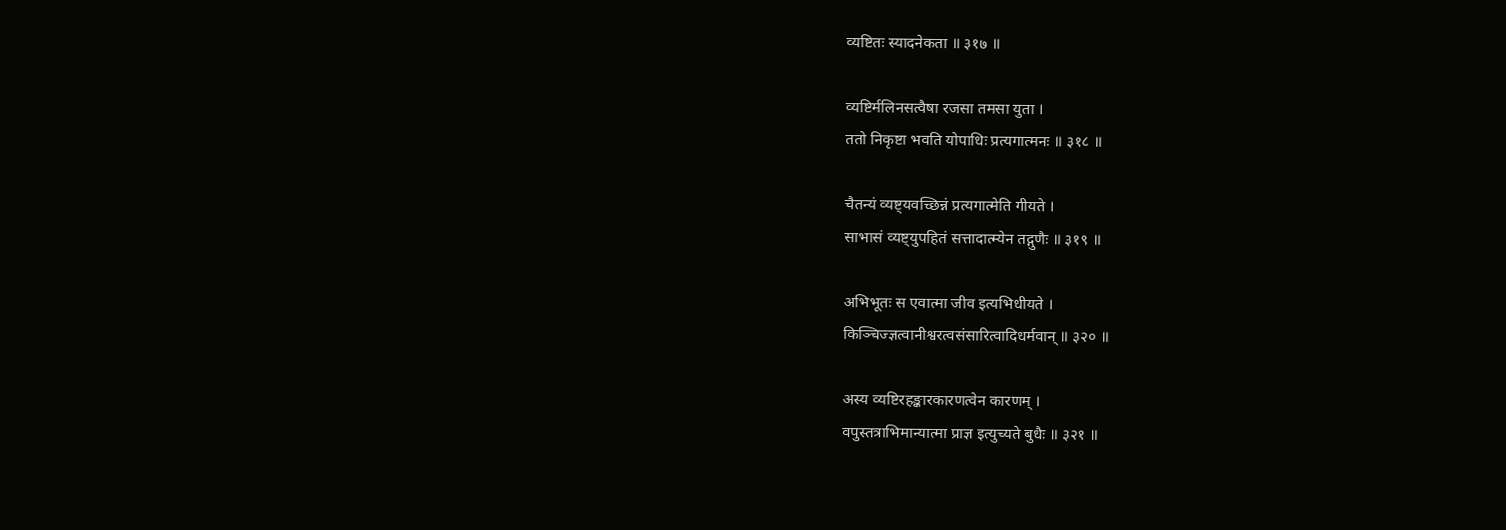व्यष्टितः स्यादनेकता ॥ ३१७ ॥

व्यष्टिर्मलिनसत्वैषा रजसा तमसा युता ।
ततो निकृष्टा भवति योपाधिः प्रत्यगात्मनः ॥ ३१८ ॥

चैतन्यं व्यष्ट्यवच्छिन्नं प्रत्यगात्मेति गीयते ।
साभासं व्यष्ट्युपहितं सत्तादात्म्येन तद्गुणैः ॥ ३१९ ॥

अभिभूतः स एवात्मा जीव इत्यभिधीयते ।
किञ्चिज्ज्ञत्वानीश्वरत्वसंसारित्वादिधर्मवान् ॥ ३२० ॥

अस्य व्यष्टिरहङ्कारकारणत्वेन कारणम् ।
वपुस्तत्राभिमान्यात्मा प्राज्ञ इत्युच्यते बुधैः ॥ ३२१ ॥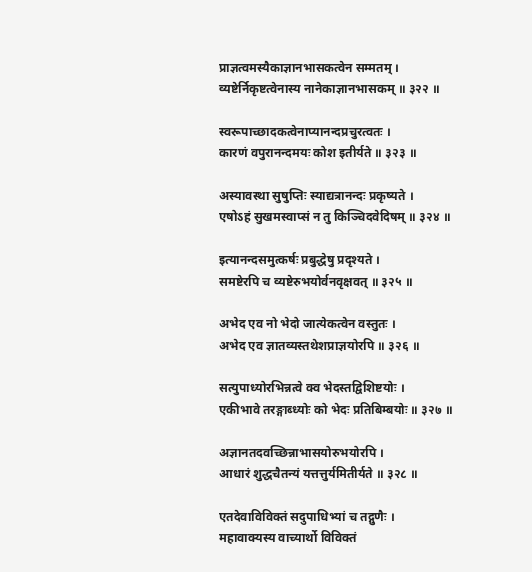प्राज्ञत्वमस्यैकाज्ञानभासकत्वेन सम्मतम् ।
व्यष्टेर्निकृष्टत्वेनास्य नानेकाज्ञानभासकम् ॥ ३२२ ॥

स्वरूपाच्छादकत्वेनाप्यानन्दप्रचुरत्वतः ।
कारणं वपुरानन्दमयः कोश इतीर्यते ॥ ३२३ ॥

अस्यावस्था सुषुप्तिः स्याद्यत्रानन्दः प्रकृष्यते ।
एषोऽहं सुखमस्वाप्सं न तु किञ्चिदवेदिषम् ॥ ३२४ ॥

इत्यानन्दसमुत्कर्षः प्रबुद्धेषु प्रदृश्यते ।
समष्टेरपि च व्यष्टेरुभयोर्वनवृक्षवत् ॥ ३२५ ॥

अभेद एव नो भेदो जात्येकत्वेन वस्तुतः ।
अभेद एव ज्ञातव्यस्तथेशप्राज्ञयोरपि ॥ ३२६ ॥

सत्युपाध्योरभिन्नत्वे क्व भेदस्तद्विशिष्टयोः ।
एकीभावे तरङ्गाब्ध्योः को भेदः प्रतिबिम्बयोः ॥ ३२७ ॥

अज्ञानतदवच्छिन्नाभासयोरुभयोरपि ।
आधारं शुद्धचैतन्यं यत्तत्तुर्यमितीर्यते ॥ ३२८ ॥

एतदेवाविविक्तं सदुपाधिभ्यां च तद्गुणैः ।
महावाक्यस्य वाच्यार्थो विविक्तं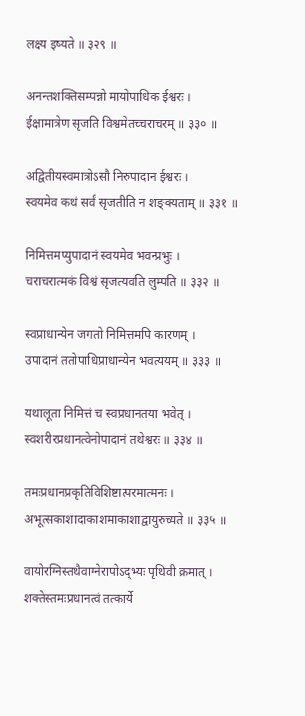लक्ष्य इष्यते ॥ ३२९ ॥

अनन्तशक्तिसम्पन्नो मायोपाधिक ईश्वरः ।
ईक्षामात्रेण सृजति विश्वमेतच्चराचरम् ॥ ३३० ॥

अद्वितीयस्वमात्रोऽसौ निरुपादान ईश्वरः ।
स्वयमेव कथं सर्वं सृजतीति न शङ्क्यताम् ॥ ३३१ ॥

निमित्तमप्युपादानं स्वयमेव भवन्प्रभुः ।
चराचरात्मकं विश्वं सृजत्यवति लुम्पति ॥ ३३२ ॥

स्वप्राधान्येन जगतो निमित्तमपि कारणम् ।
उपादानं ततोपाधिप्राधान्येन भवत्ययम् ॥ ३३३ ॥

यथालूता निमित्तं च स्वप्रधानतया भवेत् ।
स्वशरीरप्रधानत्वेनोपादानं तथेश्वरः ॥ ३३४ ॥

तमःप्रधानप्रकृतिविशिष्टात्परमात्मनः ।
अभूत्सकाशादाकाशमाकाशाद्वायुरुच्यते ॥ ३३५ ॥

वायोरग्निस्तथैवाग्नेरापोऽद्भ्यः पृथिवी क्रमात् ।
शक्तेस्तमःप्रधानत्वं तत्कार्ये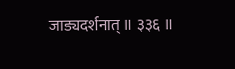जाड्यदर्शनात् ॥ ३३६ ॥